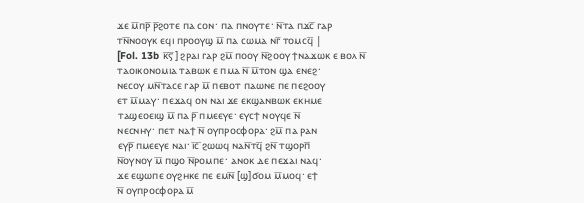ϫⲉ ⲙ̅ⲡⲣ̅ ⲣ̅ϩⲟⲧⲉ ⲡⲁ ⲥⲟⲛ· ⲡⲁ ⲡⲛⲟⲩⲧⲉ· ⲛ̅ⲧⲁ ⲡϫⲥ̅ ⲅⲁⲣ
ⲧⲛ̅ⲛⲟⲟⲩⲕ ⲉϥⲓ ⲡⲣⲟⲟⲩϣ ⲙ̅ ⲡⲁ ⲥⲱⲙⲁ ⲛⲅ̅ ⲧⲟⲙⲥϥ̅ |
[Fol. 13b ⲕ̅ⲋ̅] ϩⲣⲁⲓ ⲅⲁⲣ ϩⲙ̅ ⲡⲟⲟⲩ ⲛ̅ϩⲟⲟⲩ ϯⲛⲁϫⲱⲕ ⲉ ⲃⲟⲗ ⲛ̅
ⲧⲁⲟⲓⲕⲟⲛⲟⲙⲓⲁ ⲧⲁⲃⲱⲕ ⲉ ⲡⲙⲁ ⲛ̅ ⲙ̅ⲧⲟⲛ ϣⲁ ⲉⲛⲉϩ·
ⲛⲉⲥⲟⲩ ⲙⲛ̅ⲧⲁⲥⲉ ⲅⲁⲣ ⲙ̅ ⲡⲉⲃⲟⲧ ⲡⲁⲱⲛⲉ ⲡⲉ ⲡⲉϩⲟⲟⲩ
ⲉⲧ ⲙ̅ⲙⲁⲩ· ⲡⲉϫⲁϥ ⲟⲛ ⲛⲁⲓ ϫⲉ ⲉⲕϣⲁⲛⲃⲱⲕ ⲉⲕⲏⲙⲉ
ⲧⲁϣⲉⲟⲉⲓϣ ⲙ̅ ⲡⲁ ⲣ̅ ⲡⲙⲉⲉⲩⲉ· ⲉⲩⲥϯ ⲛⲟⲩϥⲉ ⲛ̅
ⲛⲉⲥⲛⲏⲩ· ⲡⲉⲧ ⲛⲁϯ ⲛ̅ ⲟⲩⲡⲣⲟⲥⲫⲟⲣⲁ· ϩⲙ̅ ⲡⲁ ⲣⲁⲛ
ⲉⲩⲣ̅ ⲡⲙⲉⲉⲩⲉ ⲛⲁⲓ· ⲓ̅ⲥ̅ ϩⲱⲱϥ ⲛⲁⲛ̅ⲧϥ̅ ϩⲛ̅ ⲧϣⲟⲣⲡ̅
ⲛ̅ⲟⲩⲛⲟⲩ ⲙ̅ ⲡϣⲟ ⲛ̅ⲣⲟⲙⲡⲉ· ⲁⲛⲟⲕ ⲇⲉ ⲡⲉϫⲁⲓ ⲛⲁϥ·
ϫⲉ ⲉϣⲱⲡⲉ ⲟⲩϩⲏⲕⲉ ⲡⲉ ⲉⲙⲛ̅ [ϣ]ϭⲟⲙ ⲙ̅ⲙⲟϥ· ⲉϯ
ⲛ̅ ⲟⲩⲡⲣⲟⲥⲫⲟⲣⲁ ⲙ̅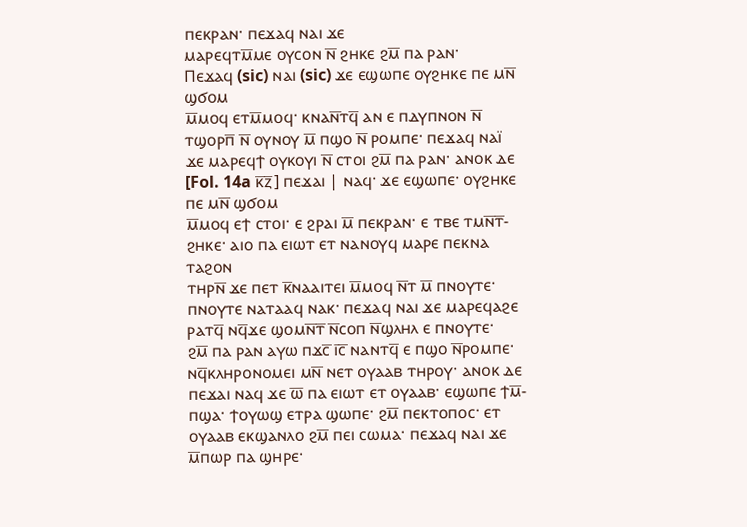ⲡⲉⲕⲣⲁⲛ· ⲡⲉϫⲁϥ ⲛⲁⲓ ϫⲉ
ⲙⲁⲣⲉϥⲧⲙ̅ⲙⲉ ⲟⲩⲥⲟⲛ ⲛ̅ ϩⲏⲕⲉ ϩⲙ̅ ⲡⲁ ⲣⲁⲛ·
Ⲡⲉϫⲁϥ (sic) ⲛⲁⲓ (sic) ϫⲉ ⲉϣⲱⲡⲉ ⲟⲩϩⲏⲕⲉ ⲡⲉ ⲙⲛ̅ ϣϭⲟⲙ
ⲙ̅ⲙⲟϥ ⲉⲧⲙ̅ⲙⲟϥ· ⲕⲛⲁⲛ̅ⲧϥ̅ ⲁⲛ ⲉ ⲡⲇⲩⲡⲛⲟⲛ ⲛ̅
ⲧϣⲟⲣⲡ̅ ⲛ̅ ⲟⲩⲛⲟⲩ ⲙ̅ ⲡϣⲟ ⲛ̅ ⲣⲟⲙⲡⲉ· ⲡⲉϫⲁϥ ⲛⲁⲓ̈
ϫⲉ ⲙⲁⲣⲉϥϯ ⲟⲩⲕⲟⲩⲓ ⲛ̅ ⲥⲧⲟⲓ ϩⲙ̅ ⲡⲁ ⲣⲁⲛ· ⲁⲛⲟⲕ ⲇⲉ
[Fol. 14a ⲕ̅ⲍ̅] ⲡⲉϫⲁⲓ | ⲛⲁϥ· ϫⲉ ⲉϣⲱⲡⲉ· ⲟⲩϩⲏⲕⲉ ⲡⲉ ⲙⲛ̅ ϣϭⲟⲙ
ⲙ̅ⲙⲟϥ ⲉϯ ⲥⲧⲟⲓ· ⲉ ϩⲣⲁⲓ ⲙ̅ ⲡⲉⲕⲣⲁⲛ· ⲉ ⲧⲃⲉ ⲧⲙⲛ̅ⲧ̅‐
ϩⲏⲕⲉ· ⲁⲓⲟ ⲡⲁ ⲉⲓⲱⲧ ⲉⲧ ⲛⲁⲛⲟⲩϥ ⲙⲁⲣⲉ ⲡⲉⲕⲛⲁ ⲧⲁϩⲟⲛ
ⲧⲏⲣⲛ̅ ϫⲉ ⲡⲉⲧ ⲕ̅ⲛⲁⲁⲓⲧⲉⲓ ⲙ̅ⲙⲟϥ ⲛ̅ⲧ ⲙ̅ ⲡⲛⲟⲩⲧⲉ·
ⲡⲛⲟⲩⲧⲉ ⲛⲁⲧⲁⲁϥ ⲛⲁⲕ· ⲡⲉϫⲁϥ ⲛⲁⲓ ϫⲉ ⲙⲁⲣⲉϥⲁϩⲉ
ⲣⲁⲧϥ̅ ⲛϥ̅ϫⲉ ϣⲟⲙⲛ̅ⲧ̅ ⲛ̅ⲥⲟⲡ ⲛ̅ϣⲗⲏⲗ ⲉ ⲡⲛⲟⲩⲧⲉ·
ϩⲙ̅ ⲡⲁ ⲣⲁⲛ ⲁⲩⲱ ⲡϫⲥ̅ ⲓ̅ⲥ̅ ⲛⲁⲛⲧϥ̅ ⲉ ⲡϣⲟ ⲛ̅ⲣⲟⲙⲡⲉ·
ⲛϥ̅ⲕⲗⲏⲣⲟⲛⲟⲙⲉⲓ ⲙⲛ̅ ⲛⲉⲧ ⲟⲩⲁⲁⲃ ⲧⲏⲣⲟⲩ· ⲁⲛⲟⲕ ⲇⲉ
ⲡⲉϫⲁⲓ ⲛⲁϥ ϫⲉ ⲱ̅ ⲡⲁ ⲉⲓⲱⲧ ⲉⲧ ⲟⲩⲁⲁⲃ· ⲉϣⲱⲡⲉ ϯⲙ̅‐
ⲡϣⲁ· ϯⲟⲩⲱϣ ⲉⲧⲣⲁ ϣⲱⲡⲉ· ϩⲙ̅ ⲡⲉⲕⲧⲟⲡⲟⲥ· ⲉⲧ
ⲟⲩⲁⲁⲃ ⲉⲕϣⲁⲛⲗⲟ ϩⲙ̅ ⲡⲉⲓ ⲥⲱⲙⲁ· ⲡⲉϫⲁϥ ⲛⲁⲓ ϫⲉ
ⲙ̅ⲡⲱⲣ ⲡⲁ ϣⲏⲣⲉ·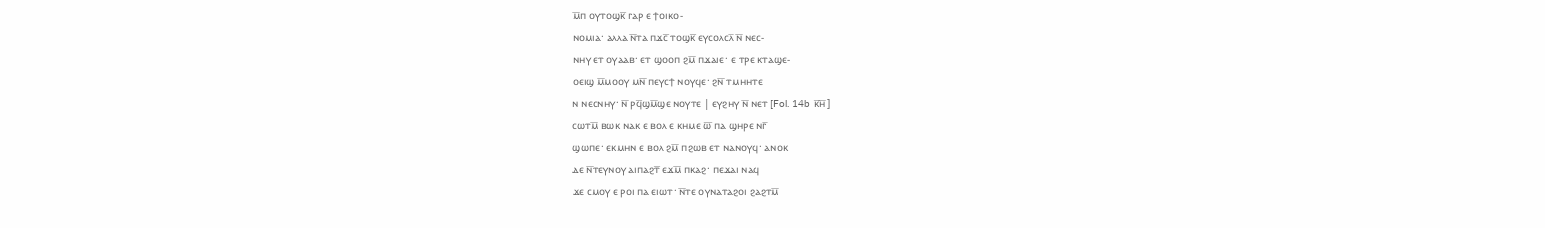ⲙ̅ⲡ ⲟⲩⲧⲟϣⲕ̅ ⲅⲁⲣ ⲉ ϯⲟⲓⲕⲟ‐
ⲛⲟⲙⲓⲁ· ⲁⲗⲗⲁ ⲛ̅ⲧⲁ ⲡϫⲥ̅ ⲧⲟϣⲕ̅ ⲉⲩⲥⲟⲗⲥⲗ̅ ⲛ̅ ⲛⲉⲥ‐
ⲛⲏⲩ ⲉⲧ ⲟⲩⲁⲁⲃ· ⲉⲧ ϣⲟⲟⲡ ϩⲙ̅ ⲡϫⲁⲓⲉ· ⲉ ⲧⲣⲉ ⲕⲧⲁϣⲉ‐
ⲟⲉⲓϣ ⲙ̅ⲙⲟⲟⲩ ⲙⲛ̅ ⲡⲉⲩⲥϯ ⲛⲟⲩϥⲉ· ϩⲛ̅ ⲧⲙⲏⲏⲧⲉ
ⲛ ⲛⲉⲥⲛⲏⲩ· ⲛ̅ ⲣϥ̅ϣⲙ̅ϣⲉ ⲛⲟⲩⲧⲉ | ⲉⲩϩⲏⲩ ⲛ̅ ⲛⲉⲧ [Fol. 14b ⲕ̅ⲏ̅]
ⲥⲱⲧⲙ̅ ⲃⲱⲕ ⲛⲁⲕ ⲉ ⲃⲟⲗ ⲉ ⲕⲏⲙⲉ ⲱ̅ ⲡⲁ ϣⲏⲣⲉ ⲛⲅ̅
ϣⲱⲡⲉ· ⲉⲕⲙⲏⲛ ⲉ ⲃⲟⲗ ϩⲙ̅ ⲡϩⲱⲃ ⲉⲧ ⲛⲁⲛⲟⲩϥ· ⲁⲛⲟⲕ
ⲇⲉ ⲛ̅ⲧⲉⲩⲛⲟⲩ ⲁⲓⲡⲁϩⲧ̅ ⲉϫⲙ̅ ⲡⲕⲁϩ· ⲡⲉϫⲁⲓ ⲛⲁϥ
ϫⲉ ⲥⲙⲟⲩ ⲉ ⲣⲟⲓ ⲡⲁ ⲉⲓⲱⲧ· ⲛ̅ⲧⲉ ⲟⲩⲛⲁⲧⲁϩⲟⲓ ϩⲁϩⲧⲙ̅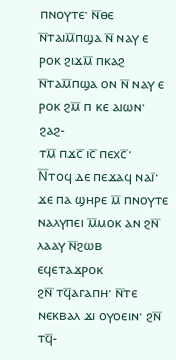ⲡⲛⲟⲩⲧⲉ· ⲛ̅ⲑⲉ ⲛ̅ⲧⲁⲓⲙ̅ⲡϣⲁ ⲛ̅ ⲛⲁⲩ ⲉ ⲣⲟⲕ ϩⲓϫⲙ̅ ⲡⲕⲁϩ
ⲛ̅ⲧⲁⲙ̅ⲡϣⲁ ⲟⲛ ⲛ̅ ⲛⲁⲩ ⲉ ⲣⲟⲕ ϩⲙ̅ ⲡ ⲕⲉ ⲁⲓⲱⲛ· ϩⲁϩ‐
ⲧⲙ̅ ⲡϫⲥ̅ ⲓⲥ̅ ⲡⲉⲭⲥ̅·
Ⲛ̅ⲧⲟϥ ⲇⲉ ⲡⲉϫⲁϥ ⲛⲁⲓ̅· ϫⲉ ⲡⲁ ϣⲏⲣⲉ ⲙ̅ ⲡⲛⲟⲩⲧⲉ
ⲛⲁⲗⲩⲡⲉⲓ ⲙ̅ⲙⲟⲕ ⲁⲛ ϩⲛ̅ ⲗⲁⲁⲩ ⲛ̅ϩⲱⲃ ⲉϥⲉⲧⲁϫⲣⲟⲕ
ϩⲛ̅ ⲧϥ̅ⲁⲅⲁⲡⲏ· ⲛ̅ⲧⲉ ⲛⲉⲕⲃⲁⲗ ϫⲓ ⲟⲩⲟⲉⲓⲛ· ϩⲛ̅ ⲧϥ̅‐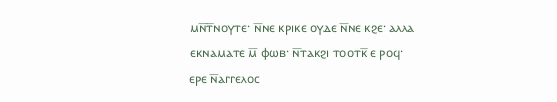ⲙⲛ̅ⲧ̅ⲛⲟⲩⲧⲉ· ⲛ̅ⲛⲉ ⲕⲣⲓⲕⲉ ⲟⲩⲇⲉ ⲛ̅ⲛⲉ ⲕϩⲉ· ⲁⲗⲗⲁ
ⲉⲕⲛⲁⲙⲁⲧⲉ ⲙ̅ ⲫⲱⲃ· ⲛ̅ⲧⲁⲕϩⲓ ⲧⲟⲟⲧⲕ̅ ⲉ ⲣⲟϥ·
ⲉⲣⲉ ⲛ̅ⲁⲅⲅⲉⲗⲟⲥ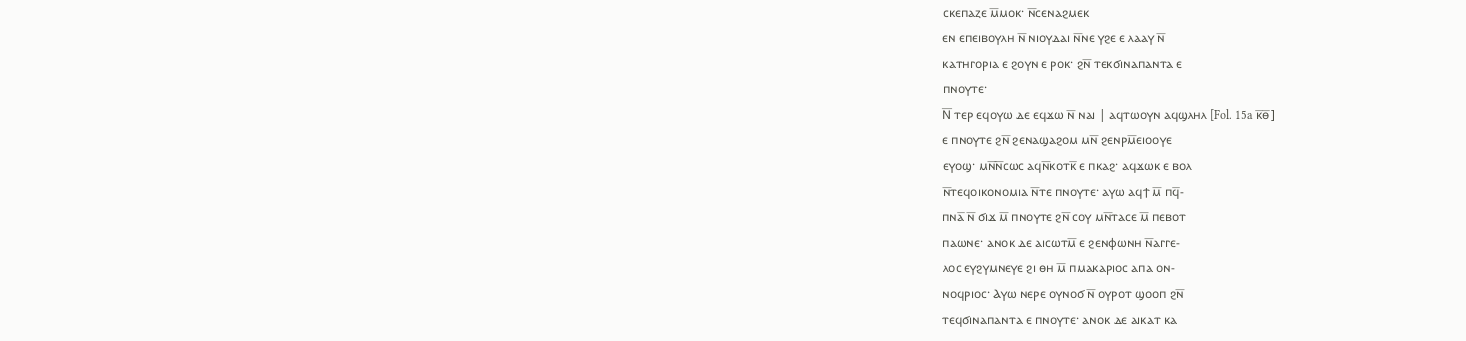ⲥⲕⲉⲡⲁⲍⲉ ⲙ̅ⲙⲟⲕ· ⲛ̅ⲥⲉⲛⲁϩⲙⲉⲕ
ⲉⲛ ⲉⲡⲉⲓⲃⲟⲩⲗⲏ ⲛ̅ ⲛⲓⲟⲩⲇⲁⲓ ⲛ̅ⲛⲉ ⲩϩⲉ ⲉ ⲗⲁⲁⲩ ⲛ̅
ⲕⲁⲧⲏⲅⲟⲣⲓⲁ ⲉ ϩⲟⲩⲛ ⲉ ⲣⲟⲕ· ϩⲛ̅ ⲧⲉⲕϭⲓⲛⲁⲡⲁⲛⲧⲁ ⲉ
ⲡⲛⲟⲩⲧⲉ·
Ⲛ̅ ⲧⲉⲣ ⲉϥⲟⲩⲱ ⲇⲉ ⲉϥϫⲱ ⲛ̅ ⲛⲁⲓ | ⲁϥⲧⲱⲟⲩⲛ ⲁϥϣⲗⲏⲗ [Fol. 15a ⲕ̅ⲑ̅]
ⲉ ⲡⲛⲟⲩⲧⲉ ϩⲛ̅ ϩⲉⲛⲁϣⲁϩⲟⲙ ⲙⲛ̅ ϩⲉⲛⲣⲙ̅ⲉⲓⲟⲟⲩⲉ
ⲉⲩⲟϣ· ⲙⲛ̅ⲛ̅ⲥⲱⲥ ⲁϥⲛ̅ⲕⲟⲧⲕ̅ ⲉ ⲡⲕⲁϩ· ⲁϥϫⲱⲕ ⲉ ⲃⲟⲗ
ⲛ̅ⲧⲉϥⲟⲓⲕⲟⲛⲟⲙⲓⲁ ⲛ̅ⲧⲉ ⲡⲛⲟⲩⲧⲉ· ⲁⲩⲱ ⲁϥϯ ⲙ̅ ⲡϥ̅‐
ⲡⲛⲁ̅ ⲛ̅ ϭⲓϫ ⲙ̅ ⲡⲛⲟⲩⲧⲉ ϩⲛ̅ ⲥⲟⲩ ⲙⲛ̅ⲧⲁⲥⲉ ⲙ̅ ⲡⲉⲃⲟⲧ
ⲡⲁⲱⲛⲉ· ⲁⲛⲟⲕ ⲇⲉ ⲁⲓⲥⲱⲧⲙ̅ ⲉ ϩⲉⲛⲫⲱⲛⲏ ⲛ̅ⲁⲅⲅⲉ‐
ⲗⲟⲥ ⲉⲩϩⲩⲙⲛⲉⲩⲉ ϩⲓ ⲑⲏ ⲙ̅ ⲡⲙⲁⲕⲁⲣⲓⲟⲥ ⲁⲡⲁ ⲟⲛ‐
ⲛⲟϥⲣⲓⲟⲥ· Ⲁⲩⲱ ⲛⲉⲣⲉ ⲟⲩⲛⲟϭ ⲛ̅ ⲟⲩⲣⲟⲧ ϣⲟⲟⲡ ϩⲛ̅
ⲧⲉϥϭⲓⲛⲁⲡⲁⲛⲧⲁ ⲉ ⲡⲛⲟⲩⲧⲉ· ⲁⲛⲟⲕ ⲇⲉ ⲁⲓⲕⲁⲧ ⲕⲁ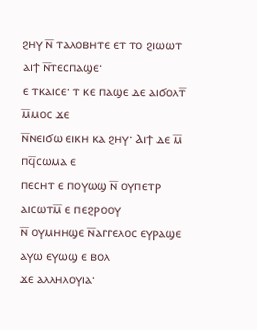ϩⲏⲩ ⲛ̅ ⲧⲁⲗⲟⲃⲏⲧⲉ ⲉⲧ ⲧⲟ ϩⲓⲱⲱⲧ ⲁⲓϯ ⲛ̅ⲧⲉⲥⲡⲁϣⲉ·
ⲉ ⲧⲕⲁⲓⲥⲉ· ⲧ ⲕⲉ ⲡⲁϣⲉ ⲇⲉ ⲁⲓϭⲟⲗⲧ̅ ⲙ̅ⲙⲟⲥ ϫⲉ
ⲛ̅ⲛⲉⲓϭⲱ ⲉⲓⲕⲏ ⲕⲁ ϩⲏⲩ· Ⲁⲓϯ ⲇⲉ ⲙ̅ ⲡϥ̅ⲥⲱⲙⲁ ⲉ
ⲡⲉⲥⲏⲧ ⲉ ⲡⲟⲩⲱϣ ⲛ̅ ⲟⲩⲡⲉⲧⲣ ⲁⲓⲥⲱⲧⲙ̅ ⲉ ⲡⲉϩⲣⲟⲟⲩ
ⲛ̅ ⲟⲩⲙⲏⲏϣⲉ ⲛ̅ⲁⲅⲅⲉⲗⲟⲥ ⲉⲩⲣⲁϣⲉ ⲁⲩⲱ ⲉⲩⲱϣ ⲉ ⲃⲟⲗ
ϫⲉ ⲁⲗⲗⲏⲗⲟⲩⲓⲁ·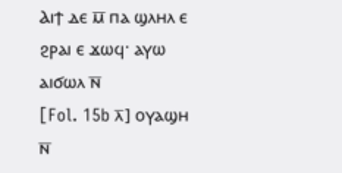Ⲁⲓϯ ⲇⲉ ⲙ̅ ⲡⲁ ϣⲗⲏⲗ ⲉ ϩⲣⲁⲓ ⲉ ϫⲱϥ· ⲁⲩⲱ ⲁⲓϭⲱⲗ ⲛ̅
[Fol. 15b ⲗ̅] ⲟⲩⲁϣⲏ ⲛ̅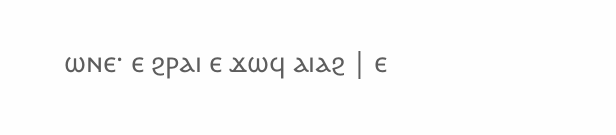ⲱⲛⲉ· ⲉ ϩⲣⲁⲓ ⲉ ϫⲱϥ ⲁⲓⲁϩ | ⲉ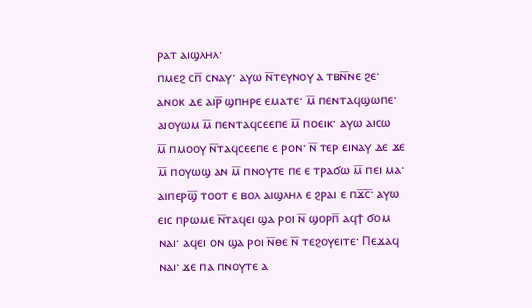ⲣⲁⲧ ⲁⲓϣⲗⲏⲗ·
ⲡⲙⲉϩ ⲥⲡ̅ ⲥⲛⲁⲩ· ⲁⲩⲱ ⲛ̅ⲧⲉⲩⲛⲟⲩ ⲁ ⲧⲃⲛ̅ⲛⲉ ϩⲉ·
ⲁⲛⲟⲕ ⲇⲉ ⲁⲓⲣ̅ ϣⲡⲏⲣⲉ ⲉⲙⲁⲧⲉ· ⲙ̅ ⲡⲉⲛⲧⲁϥϣⲱⲡⲉ·
ⲁⲓⲟⲩⲱⲙ ⲙ̅ ⲡⲉⲛⲧⲁϥⲥⲉⲉⲡⲉ ⲙ̅ ⲡⲟⲉⲓⲕ· ⲁⲩⲱ ⲁⲓⲥⲱ
ⲙ̅ ⲡⲙⲟⲟⲩ ⲛ̅ⲧⲁϥⲥⲉⲉⲡⲉ ⲉ ⲣⲟⲛ· ⲛ̅ ⲧⲉⲣ ⲉⲓⲛⲁⲩ ⲇⲉ ϫⲉ
ⲙ̅ ⲡⲟⲩⲱϣ ⲁⲛ ⲙ̅ ⲡⲛⲟⲩⲧⲉ ⲡⲉ ⲉ ⲧⲣⲁϭⲱ ⲙ̅ ⲡⲉⲓ ⲙⲁ·
ⲁⲓⲡⲉⲣϣ̅ ⲧⲟⲟⲧ ⲉ ⲃⲟⲗ ⲁⲓϣⲗⲏⲗ ⲉ ϩⲣⲁⲓ ⲉ ⲡϫ̅ⲥ̅· ⲁⲩⲱ
ⲉⲓⲥ ⲡⲣⲱⲙⲉ ⲛ̅ⲧⲁϥⲉⲓ ϣⲁ ⲣⲟⲓ ⲛ̅ ϣⲟⲣⲡ̅ ⲁϥϯ ϭⲟⲙ
ⲛⲁⲓ· ⲁϥⲉⲓ ⲟⲛ ϣⲁ ⲣⲟⲓ ⲛ̅ⲑⲉ ⲛ̅ ⲧⲉϩⲟⲩⲉⲓⲧⲉ· Ⲡⲉϫⲁϥ
ⲛⲁⲓ· ϫⲉ ⲡⲁ ⲡⲛⲟⲩⲧⲉ ⲁ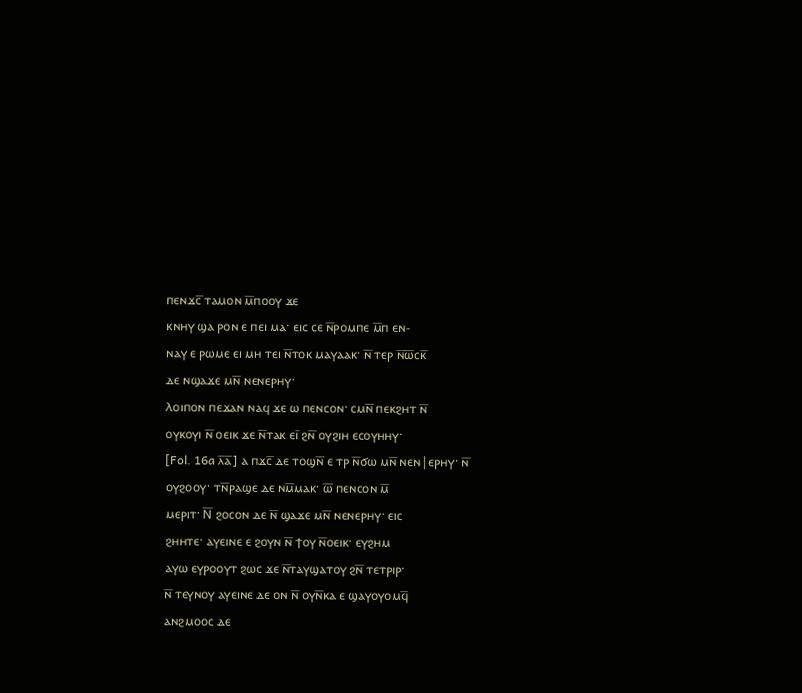ⲡⲉⲛϫⲥ̅ ⲧⲁⲙⲟⲛ ⲙ̅ⲡⲟⲟⲩ ϫⲉ
ⲕⲛⲏⲩ ϣⲁ ⲣⲟⲛ ⲉ ⲡⲉⲓ ⲙⲁ· ⲉⲓⲥ ⲥⲉ ⲛ̅ⲣⲟⲙⲡⲉ ⲙ̅ⲡ ⲉⲛ‐
ⲛⲁⲩ ⲉ ⲣⲱⲙⲉ ⲉⲓ ⲙⲏ ⲧⲉⲓ ⲛ̅ⲧⲟⲕ ⲙⲁⲩⲁⲁⲕ· ⲛ̅ ⲧⲉⲣ ⲛ̅ⲱ̅ⲥⲕ̅
ⲇⲉ ⲛϣⲁϫⲉ ⲙⲛ̅ ⲛⲉⲛⲉⲣⲏⲩ·
Ⲗⲟⲓⲡⲟⲛ ⲡⲉϫⲁⲛ ⲛⲁϥ ϫⲉ ⲱ ⲡⲉⲛⲥⲟⲛ· ⲥⲙⲛ̅ ⲡⲉⲕϩⲏⲧ ⲛ̅
ⲟⲩⲕⲟⲩⲓ ⲛ̅ ⲟⲉⲓⲕ ϫⲉ ⲛ̅ⲧⲁⲕ ⲉⲓ̅ ϩⲛ̅ ⲟⲩϩⲓⲏ ⲉⲥⲟⲩⲏⲏⲩ·
[Fol. 16a ⲗ̅ⲁ̅] ⲁ ⲡϫⲥ̅ ⲇⲉ ⲧⲟϣⲛ̅ ⲉ ⲧⲣ ⲛ̅ϭⲱ ⲙⲛ̅ ⲛⲉⲛ|ⲉⲣⲏⲩ· ⲛ̅
ⲟⲩϩⲟⲟⲩ· ⲧⲛ̅ⲣⲁϣⲉ ⲇⲉ ⲛⲙ̅ⲙⲁⲕ· ⲱ̅ ⲡⲉⲛⲥⲟⲛ ⲙ̅
ⲙⲉⲣⲓⲧ· Ⲛ̅ ϩⲟⲥⲟⲛ ⲇⲉ ⲛ̅ ϣⲁϫⲉ ⲙⲛ̅ ⲛⲉⲛⲉⲣⲏⲩ· ⲉⲓⲥ
ϩⲏⲏⲧⲉ· ⲁⲩⲉⲓⲛⲉ ⲉ ϩⲟⲩⲛ ⲛ̅ ϯⲟⲩ ⲛ̅ⲟⲉⲓⲕ· ⲉⲩϩⲏⲙ
ⲁⲩⲱ ⲉⲩⲣⲟⲟⲩⲧ ϩⲱⲥ ϫⲉ ⲛ̅ⲧⲁⲩϣⲁⲧⲟⲩ ϩⲛ̅ ⲧⲉⲧⲣⲓⲣ·
ⲛ̅ ⲧⲉⲩⲛⲟⲩ ⲁⲩⲉⲓⲛⲉ ⲇⲉ ⲟⲛ ⲛ̅ ⲟⲩⲛ̅ⲕⲁ ⲉ ϣⲁⲩⲟⲩⲟⲙϥ̅
ⲁⲛϩⲙⲟⲟⲥ ⲇⲉ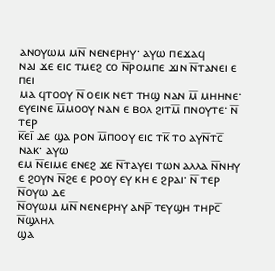ⲁⲛⲟⲩⲱⲙ ⲙⲛ̅ ⲛⲉⲛⲉⲣⲏⲩ· ⲁⲩⲱ ⲡⲉϫⲁϥ
ⲛⲁⲓ ϫⲉ ⲉⲓⲥ ⲧⲙⲉϩ ⲥⲟ ⲛ̅ⲣⲟⲙⲡⲉ ϫⲓⲛ ⲛ̅ⲧⲁⲛⲉⲓ ⲉ ⲡⲉⲓ
ⲙⲁ ϥⲧⲟⲟⲩ ⲛ̅ ⲟⲉⲓⲕ ⲛⲉⲧ ⲧⲏϣ ⲛⲁⲛ ⲙ̅ ⲙⲏⲏⲛⲉ·
ⲉⲩⲉⲓⲛⲉ ⲙ̅ⲙⲟⲟⲩ ⲛⲁⲛ ⲉ ⲃⲟⲗ ϩⲓⲧⲙ̅ ⲡⲛⲟⲩⲧⲉ· ⲛ̅ ⲧⲉⲣ
ⲕ̅ⲉⲓ̅ ⲇⲉ ϣⲁ ⲣⲟⲛ ⲙ̅ⲡⲟⲟⲩ ⲉⲓⲥ ⲧⲕ̅ ⲧⲟ ⲁⲩⲛ̅ⲧⲥ̅ ⲛⲁⲕ· ⲁⲩⲱ
ⲉⲙ ⲛ̅ⲉⲓⲙⲉ ⲉⲛⲉϩ ϫⲉ ⲛ̅ⲧⲁⲩⲉⲓ ⲧⲱⲛ ⲁⲗⲗⲁ ⲛ̅ⲛⲏⲩ
ⲉ ϩⲟⲩⲛ ⲛ̅ϩⲉ ⲉ ⲣⲟⲟⲩ ⲉⲩ ⲕⲏ ⲉ ϩⲣⲁⲓ· ⲛ̅ ⲧⲉⲣ ⲛ̅ⲟⲩⲱ ⲇⲉ
ⲛ̅ⲟⲩⲱⲙ ⲙⲛ̅ ⲛⲉⲛⲉⲣⲏⲩ ⲁⲛⲣ̅ ⲧⲉⲩϣⲏ ⲧⲏⲣⲥ̅ ⲛ̅ϣⲗⲏⲗ
ϣⲁ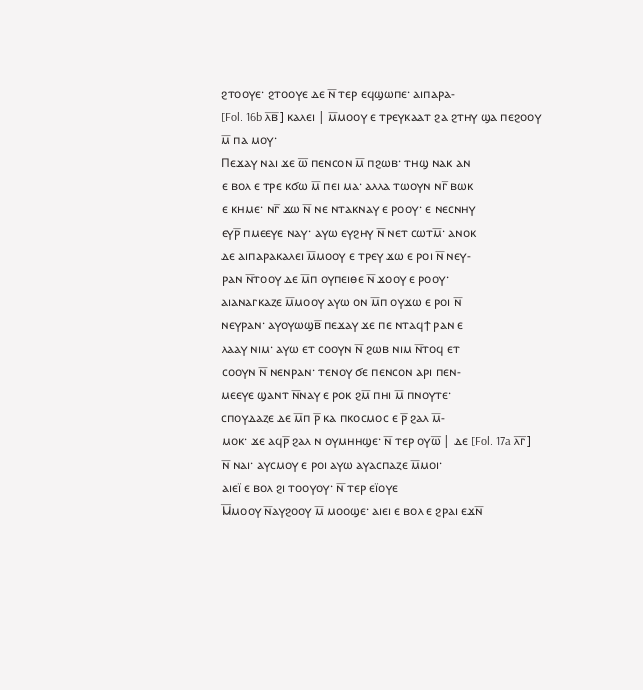ϩⲧⲟⲟⲩⲉ· ϩⲧⲟⲟⲩⲉ ⲇⲉ ⲛ̅ ⲧⲉⲣ ⲉϥϣⲱⲡⲉ· ⲁⲓⲡⲁⲣⲁ‐
[Fol. 16b ⲗ̅ⲃ̅] ⲕⲁⲗⲉⲓ | ⲙ̅ⲙⲟⲟⲩ ⲉ ⲧⲣⲉⲩⲕⲁⲁⲧ ϩⲁ ϩⲧⲏⲩ ϣⲁ ⲡⲉϩⲟⲟⲩ
ⲙ̅ ⲡⲁ ⲙⲟⲩ·
Ⲡⲉϫⲁⲩ ⲛⲁⲓ ϫⲉ ⲱ̅ ⲡⲉⲛⲥⲟⲛ ⲙ̅ ⲡϩⲱⲃ· ⲧⲏϣ ⲛⲁⲕ ⲁⲛ
ⲉ ⲃⲟⲗ ⲉ ⲧⲣⲉ ⲕϭⲱ ⲙ̅ ⲡⲉⲓ ⲙⲁ· ⲁⲗⲗⲁ ⲧⲱⲟⲩⲛ ⲛⲅ̅ ⲃⲱⲕ
ⲉ ⲕⲏⲙⲉ· ⲛⲅ̅ ϫⲱ ⲛ̅ ⲛⲉ ⲛⲧⲁⲕⲛⲁⲩ ⲉ ⲣⲟⲟⲩ· ⲉ ⲛⲉⲥⲛⲏⲩ
ⲉⲩⲣ̅ ⲡⲙⲉⲉⲩⲉ ⲛⲁⲩ· ⲁⲩⲱ ⲉⲩϩⲏⲩ ⲛ̅ ⲛⲉⲧ ⲥⲱⲧⲙ̅· ⲁⲛⲟⲕ
ⲇⲉ ⲁⲓⲡⲁⲣⲁⲕⲁⲗⲉⲓ ⲙ̅ⲙⲟⲟⲩ ⲉ ⲧⲣⲉⲩ ϫⲱ ⲉ ⲣⲟⲓ ⲛ̅ ⲛⲉⲩ‐
ⲣⲁⲛ ⲛ̅ⲧⲟⲟⲩ ⲇⲉ ⲙ̅ⲡ ⲟⲩⲡⲉⲓⲑⲉ ⲛ̅ ϫⲟⲟⲩ ⲉ ⲣⲟⲟⲩ·
ⲁⲓⲁⲛⲁⲅⲕⲁⲍⲉ ⲙ̅ⲙⲟⲟⲩ ⲁⲩⲱ ⲟⲛ ⲙ̅ⲡ ⲟⲩϫⲱ ⲉ ⲣⲟⲓ ⲛ̅
ⲛⲉⲩⲣⲁⲛ· ⲁⲩⲟⲩⲱϣⲃ̅ ⲡⲉϫⲁⲩ ϫⲉ ⲡⲉ ⲛⲧⲁϥϯ ⲣⲁⲛ ⲉ
ⲗⲁⲁⲩ ⲛⲓⲙ· ⲁⲩⲱ ⲉⲧ ⲥⲟⲟⲩⲛ ⲛ̅ ϩⲱⲃ ⲛⲓⲙ ⲛ̅ⲧⲟϥ ⲉⲧ
ⲥⲟⲟⲩⲛ ⲛ̅ ⲛⲉⲛⲣⲁⲛ· ⲧⲉⲛⲟⲩ ϭⲉ ⲡⲉⲛⲥⲟⲛ ⲁⲣⲓ ⲡⲉⲛ‐
ⲙⲉⲉⲩⲉ ϣⲁⲛⲧ ⲛ̅ⲛⲁⲩ ⲉ ⲣⲟⲕ ϩⲙ̅ ⲡⲏⲓ ⲙ̅ ⲡⲛⲟⲩⲧⲉ·
ⲥⲡⲟⲩⲇⲁⲍⲉ ⲇⲉ ⲙ̅ⲡ ⲣ̅ ⲕⲁ ⲡⲕⲟⲥⲙⲟⲥ ⲉ ⲣ̅ ϩⲁⲗ ⲙ̅‐
ⲙⲟⲕ· ϫⲉ ⲁϥⲣ̅ ϩⲁⲗ ⲛ ⲟⲩⲙⲏⲏϣⲉ· ⲛ̅ ⲧⲉⲣ ⲟⲩⲱ̅ | ⲇⲉ [Fol. 17a ⲗ̅ⲅ̅]
ⲛ̅ ⲛⲁⲓ· ⲁⲩⲥⲙⲟⲩ ⲉ ⲣⲟⲓ ⲁⲩⲱ ⲁⲩⲁⲥⲡⲁⲍⲉ ⲙ̅ⲙⲟⲓ·
ⲁⲓⲉⲓ̈ ⲉ ⲃⲟⲗ ϩⲓ ⲧⲟⲟⲩⲟⲩ· ⲛ̅ ⲧⲉⲣ ⲉⲓ̈ⲟⲩⲉ
Ⲙ̅ⲙⲟⲟⲩ ⲛ̅ⲁⲩϩⲟⲟⲩ ⲙ̅ ⲙⲟⲟϣⲉ· ⲁⲓⲉⲓ ⲉ ⲃⲟⲗ ⲉ ϩⲣⲁⲓ ⲉϫⲛ̅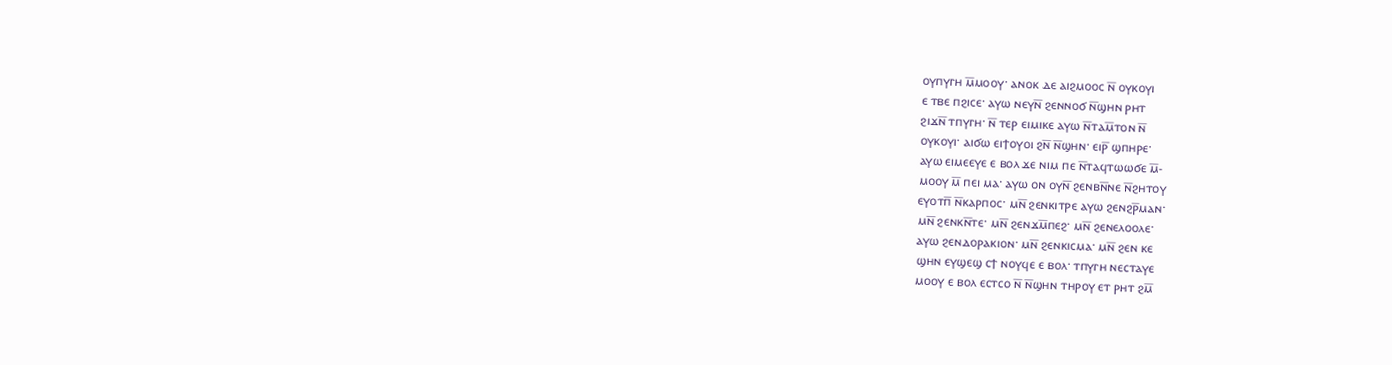ⲟⲩⲡⲩⲅⲏ ⲙ̅ⲙⲟⲟⲩ· ⲁⲛⲟⲕ ⲇⲉ ⲁⲓϩⲙⲟⲟⲥ ⲛ̅ ⲟⲩⲕⲟⲩⲓ
ⲉ ⲧⲃⲉ ⲡϩⲓⲥⲉ· ⲁⲩⲱ ⲛⲉⲩⲛ̅ ϩⲉⲛⲛⲟϭ ⲛ̅ϣⲏⲛ ⲣⲏⲧ
ϩⲓϫⲛ̅ ⲧⲡⲩⲅⲏ· ⲛ̅ ⲧⲉⲣ ⲉⲓⲙⲓⲕⲉ ⲁⲩⲱ ⲛ̅ⲧⲁⲙ̅ⲧⲟⲛ ⲛ̅
ⲟⲩⲕⲟⲩⲓ· ⲁⲓϭⲱ ⲉⲓϯⲟⲩⲟⲓ ϩⲛ̅ ⲛ̅ϣⲏⲛ· ⲉⲓⲣ̅ ϣⲡⲏⲣⲉ·
ⲁⲩⲱ ⲉⲓⲙⲉⲉⲩⲉ ⲉ ⲃⲟⲗ ϫⲉ ⲛⲓⲙ ⲡⲉ ⲛ̅ⲧⲁϥⲧⲱⲱϭⲉ ⲙ̅‐
ⲙⲟⲟⲩ ⲙ̅ ⲡⲉⲓ ⲙⲁ· ⲁⲩⲱ ⲟⲛ ⲟⲩⲛ̅ ϩⲉⲛⲃⲛ̅ⲛⲉ ⲛ̅ϩⲏⲧⲟⲩ
ⲉⲩⲟⲧⲡ̅ ⲛ̅ⲕⲁⲣⲡⲟⲥ· ⲙⲛ̅ ϩⲉⲛⲕⲓⲧⲣⲉ ⲁⲩⲱ ϩⲉⲛϩⲣ̅ⲙⲁⲛ·
ⲙⲛ̅ ϩⲉⲛⲕⲛ̅ⲧⲉ· ⲙⲛ̅ ϩⲉⲛϫⲙ̅ⲡⲉϩ· ⲙⲛ̅ ϩⲉⲛⲉⲗⲟⲟⲗⲉ·
ⲁⲩⲱ ϩⲉⲛⲇⲟⲣⲁⲕⲓⲟⲛ· ⲙⲛ̅ ϩⲉⲛⲕⲓⲥⲙⲁ· ⲙⲛ̅ ϩⲉⲛ ⲕⲉ
ϣⲏⲛ ⲉⲩϣⲉϣ ⲥϯ ⲛⲟⲩϥⲉ ⲉ ⲃⲟⲗ· ⲧⲡⲩⲅⲏ ⲛⲉⲥⲧⲁⲩⲉ
ⲙⲟⲟⲩ ⲉ ⲃⲟⲗ ⲉⲥⲧⲥⲟ ⲛ̅ ⲛ̅ϣⲏⲛ ⲧⲏⲣⲟⲩ ⲉⲧ ⲣⲏⲧ ϩⲙ̅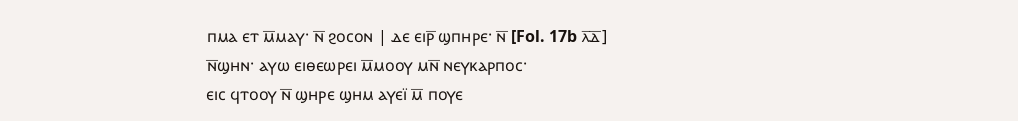ⲡⲙⲁ ⲉⲧ ⲙ̅ⲙⲁⲩ· ⲛ̅ ϩⲟⲥⲟⲛ | ⲇⲉ ⲉⲓⲣ̅ ϣⲡⲏⲣⲉ· ⲛ̅ [Fol. 17b ⲗ̅ⲇ̅]
ⲛ̅ϣⲏⲛ· ⲁⲩⲱ ⲉⲓⲑⲉⲱⲣⲉⲓ ⲙ̅ⲙⲟⲟⲩ ⲙⲛ̅ ⲛⲉⲩⲕⲁⲣⲡⲟⲥ·
ⲉⲓⲥ ϥⲧⲟⲟⲩ ⲛ̅ ϣⲏⲣⲉ ϣⲏⲙ ⲁⲩⲉⲓ̈ ⲙ̅ ⲡⲟⲩⲉ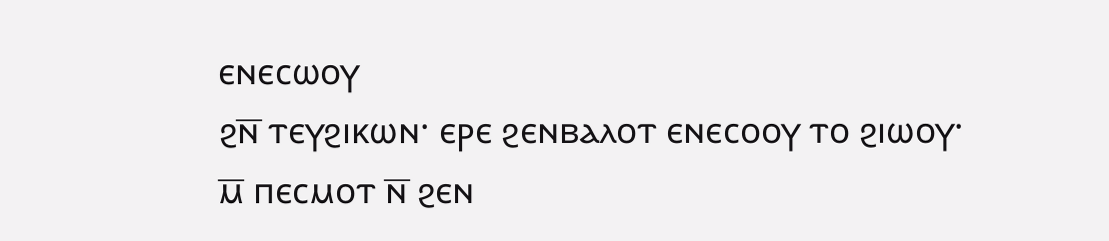ⲉⲛⲉⲥⲱⲟⲩ
ϩⲛ̅ ⲧⲉⲩϩⲓⲕⲱⲛ· ⲉⲣⲉ ϩⲉⲛⲃⲁⲗⲟⲧ ⲉⲛⲉⲥⲟⲟⲩ ⲧⲟ ϩⲓⲱⲟⲩ·
ⲙ̅ ⲡⲉⲥⲙⲟⲧ ⲛ̅ ϩⲉⲛ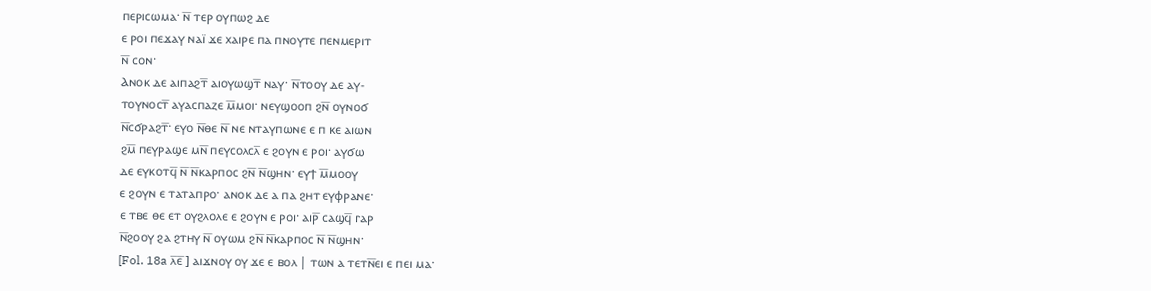ⲡⲉⲣⲓⲥⲱⲙⲁ· ⲛ̅ ⲧⲉⲣ ⲟⲩⲡⲱϩ ⲇⲉ
ⲉ ⲣⲟⲓ ⲡⲉϫⲁⲩ ⲛⲁⲓ̈ ϫⲉ ⲭⲁⲓⲣⲉ ⲡⲁ ⲡⲛⲟⲩⲧⲉ ⲡⲉⲛⲙⲉⲣⲓⲧ
ⲛ̅ ⲥⲟⲛ·
Ⲁⲛⲟⲕ ⲇⲉ ⲁⲓⲡⲁϩⲧ̅ ⲁⲓⲟⲩⲱϣⲧ̅ ⲛⲁⲩ· ⲛ̅ⲧⲟⲟⲩ ⲇⲉ ⲁⲩ‐
ⲧⲟⲩⲛⲟⲥⲧ̅ ⲁⲩⲁⲥⲡⲁⲍⲉ ⲙ̅ⲙⲟⲓ· ⲛⲉⲩϣⲟⲟⲡ ϩⲛ̅ ⲟⲩⲛⲟϭ
ⲛ̅ⲥϭⲣⲁϩⲧ̅· ⲉⲩⲟ ⲛ̅ⲑⲉ ⲛ̅ ⲛⲉ ⲛⲧⲁⲩⲡⲱⲛⲉ ⲉ ⲡ ⲕⲉ ⲁⲓⲱⲛ
ϩⲙ̅ ⲡⲉⲩⲣⲁϣⲉ ⲙⲛ̅ ⲡⲉⲩⲥⲟⲗⲥⲗ̅ ⲉ ϩⲟⲩⲛ ⲉ ⲣⲟⲓ· ⲁⲩϭⲱ
ⲇⲉ ⲉⲩⲕⲟⲧϥ̅ ⲛ̅ ⲛ̅ⲕⲁⲣⲡⲟⲥ ϩⲛ̅ ⲛ̅ϣⲏⲛ· ⲉⲩϯ ⲙ̅ⲙⲟⲟⲩ
ⲉ ϩⲟⲩⲛ ⲉ ⲧⲁⲧⲁⲡⲣⲟ· ⲁⲛⲟⲕ ⲇⲉ ⲁ ⲡⲁ ϩⲏⲧ ⲉⲩⲫⲣⲁⲛⲉ·
ⲉ ⲧⲃⲉ ⲑⲉ ⲉⲧ ⲟⲩϩⲗⲟⲗⲉ ⲉ ϩⲟⲩⲛ ⲉ ⲣⲟⲓ· ⲁⲓⲣ̅ ⲥⲁϣϥ̅ ⲅⲁⲣ
ⲛ̅ϩⲟⲟⲩ ϩⲁ ϩⲧⲏⲩ ⲛ̅ ⲟⲩⲱⲙ ϩⲛ̅ ⲛ̅ⲕⲁⲣⲡⲟⲥ ⲛ̅ ⲛ̅ϣⲏⲛ·
[Fol. 18a ⲗ̅ⲉ̅] ⲁⲓϫⲛⲟⲩ ⲟⲩ ϫⲉ ⲉ ⲃⲟⲗ | ⲧⲱⲛ ⲁ ⲧⲉⲧⲛ̅ⲉⲓ ⲉ ⲡⲉⲓ ⲙⲁ·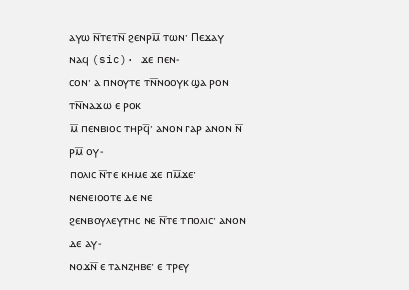ⲁⲩⲱ ⲛ̅ⲧⲉⲧⲛ̅ ϩⲉⲛⲣⲙ̅ ⲧⲱⲛ· Ⲡⲉϫⲁⲩ ⲛⲁϥ (sic)· ϫⲉ ⲡⲉⲛ‐
ⲥⲟⲛ· ⲁ ⲡⲛⲟⲩⲧⲉ ⲧⲛ̅ⲛⲟⲟⲩⲕ ϣⲁ ⲣⲟⲛ ⲧⲛ̅ⲛⲁϫⲱ ⲉ ⲣⲟⲕ
ⲙ̅ ⲡⲉⲛⲃⲓⲟⲥ ⲧⲏⲣϥ̅· ⲁⲛⲟⲛ ⲅⲁⲣ ⲁⲛⲟⲛ ⲛ̅ ⲣⲙ̅ ⲟⲩ‐
ⲡⲟⲗⲓⲥ ⲛ̅ⲧⲉ ⲕⲏⲙⲉ ϫⲉ ⲡⲙ̅ϫⲉ· ⲛⲉⲛⲉⲓⲟⲟⲧⲉ ⲇⲉ ⲛⲉ
ϩⲉⲛⲃⲟⲩⲗⲉⲩⲧⲏⲥ ⲛⲉ ⲛ̅ⲧⲉ ⲧⲡⲟⲗⲓⲥ· ⲁⲛⲟⲛ ⲇⲉ ⲁⲩ‐
ⲛⲟϫⲛ̅ ⲉ ⲧⲁⲛⲍⲏⲃⲉ· ⲉ ⲧⲣⲉⲩ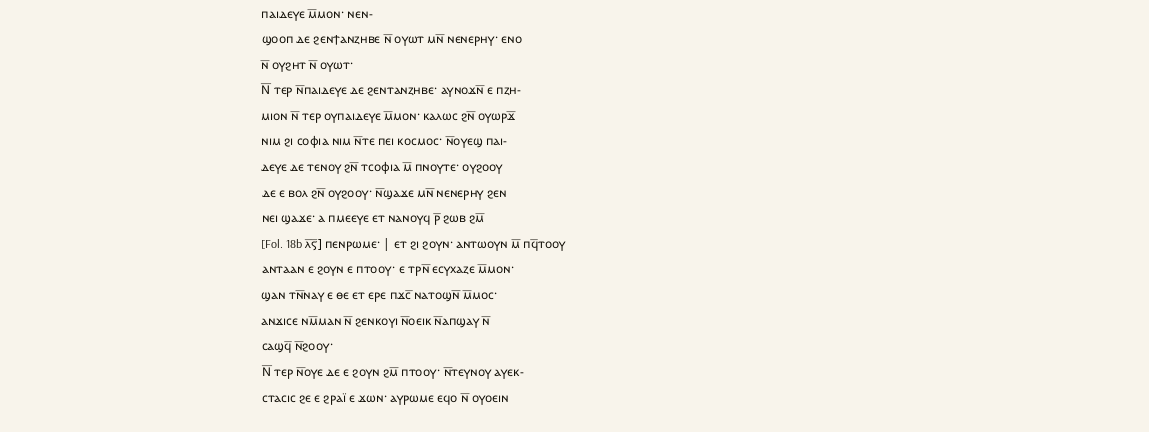ⲡⲁⲓⲇⲉⲩⲉ ⲙ̅ⲙⲟⲛ· ⲛⲉⲛ‐
ϣⲟⲟⲡ ⲇⲉ ϩⲉⲛϯⲁⲛⲍⲏⲃⲉ ⲛ̅ ⲟⲩⲱⲧ ⲙⲛ̅ ⲛⲉⲛⲉⲣⲏⲩ· ⲉⲛⲟ
ⲛ̅ ⲟⲩϩⲏⲧ ⲛ̅ ⲟⲩⲱⲧ·
Ⲛ̅ ⲧⲉⲣ ⲛ̅ⲡⲁⲓⲇⲉⲩⲉ ⲇⲉ ϩⲉⲛⲧⲁⲛⲍⲏⲃⲉ· ⲁⲩⲛⲟϫⲛ̅ ⲉ ⲡⲍⲏ‐
ⲙⲓⲟⲛ ⲛ̅ ⲧⲉⲣ ⲟⲩⲡⲁⲓⲇⲉⲩⲉ ⲙ̅ⲙⲟⲛ· ⲕⲁⲗⲱⲥ ϩⲛ̅ ⲟⲩⲱⲣϫ̅
ⲛⲓⲙ ϩⲓ ⲥⲟⲫⲓⲁ ⲛⲓⲙ ⲛ̅ⲧⲉ ⲡⲉⲓ ⲕⲟⲥⲙⲟⲥ· ⲛ̅ⲟⲩⲉϣ ⲡⲁⲓ‐
ⲇⲉⲩⲉ ⲇⲉ ⲧⲉⲛⲟⲩ ϩⲛ̅ ⲧⲥⲟⲫⲓⲁ ⲙ̅ ⲡⲛⲟⲩⲧⲉ· ⲟⲩϩⲟⲟⲩ
ⲇⲉ ⲉ ⲃⲟⲗ ϩⲛ̅ ⲟⲩϩⲟⲟⲩ· ⲛ̅ϣⲁϫⲉ ⲙⲛ̅ ⲛⲉⲛⲉⲣⲏⲩ ϩⲉⲛ
ⲛⲉⲓ ϣⲁϫⲉ· ⲁ ⲡⲙⲉⲉⲩⲉ ⲉⲧ ⲛⲁⲛⲟⲩϥ ⲣ̅ ϩⲱⲃ ϩⲙ̅
[Fol. 18b ⲗ̅ⲋ̅] ⲡⲉⲛⲣⲱⲙⲉ· | ⲉⲧ ϩⲓ ϩⲟⲩⲛ· ⲁⲛⲧⲱⲟⲩⲛ ⲙ̅ ⲡϥ̅ⲧⲟⲟⲩ
ⲁⲛⲧⲁⲁⲛ ⲉ ϩⲟⲩⲛ ⲉ ⲡⲧⲟⲟⲩ· ⲉ ⲧⲣⲛ̅ ⲉⲥⲩⲭⲁⲍⲉ ⲙ̅ⲙⲟⲛ·
ϣⲁⲛ ⲧⲛ̅ⲛⲁⲩ ⲉ ⲑⲉ ⲉⲧ ⲉⲣⲉ ⲡϫⲥ̅ ⲛⲁⲧⲟϣⲛ̅ ⲙ̅ⲙⲟⲥ·
ⲁⲛϫⲓⲥⲉ ⲛⲙ̅ⲙⲁⲛ ⲛ̅ ϩⲉⲛⲕⲟⲩⲓ ⲛ̅ⲟⲉⲓⲕ ⲛ̅ⲁⲡϣⲁⲩ ⲛ̅
ⲥⲁϣϥ̅ ⲛ̅ϩⲟⲟⲩ·
Ⲛ̅ ⲧⲉⲣ ⲛ̅ⲟⲩⲉ ⲇⲉ ⲉ ϩⲟⲩⲛ ϩⲙ̅ ⲡⲧⲟⲟⲩ· ⲛ̅ⲧⲉⲩⲛⲟⲩ ⲁⲩⲉⲕ‐
ⲥⲧⲁⲥⲓⲥ ϩⲉ ⲉ ϩⲣⲁⲓ̈ ⲉ ϫⲱⲛ· ⲁⲩⲣⲱⲙⲉ ⲉϥⲟ ⲛ̅ ⲟⲩⲟⲉⲓⲛ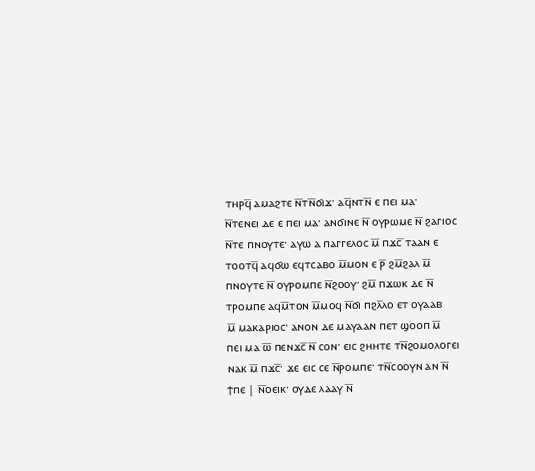ⲧⲏⲣϥ̅ ⲁⲙⲁϩⲧⲉ ⲛ̅ⲧⲛ̅ϭⲓϫ· ⲁϥ̅ⲛⲧⲛ̅ ⲉ ⲡⲉⲓ ⲙⲁ·
ⲛ̅ⲧⲉⲛⲉⲓ ⲇⲉ ⲉ ⲡⲉⲓ ⲙⲁ· ⲁⲛϭⲓⲛⲉ ⲛ̅ ⲟⲩⲣⲱⲙⲉ ⲛ̅ ϩⲁⲅⲓⲟⲥ
ⲛ̅ⲧⲉ ⲡⲛⲟⲩⲧⲉ· ⲁⲩⲱ ⲁ ⲡⲁⲅⲅⲉⲗⲟⲥ ⲙ̅ ⲡϫⲥ̅ ⲧⲁⲁⲛ ⲉ
ⲧⲟⲟⲧϥ̅ ⲁϥϭⲱ ⲉϥⲧⲥⲁⲃⲟ ⲙ̅ⲙⲟⲛ ⲉ ⲣ̅ ϩⲙ̅ϩⲁⲗ ⲙ̅
ⲡⲛⲟⲩⲧⲉ ⲛ̅ ⲟⲩⲣⲟⲙⲡⲉ ⲛ̅ϩⲟⲟⲩ· ϩⲙ̅ ⲡϫⲱⲕ ⲇⲉ ⲛ̅
ⲧⲣⲟⲙⲡⲉ ⲁϥⲙ̅ⲧⲟⲛ ⲙ̅ⲙⲟϥ ⲛ̅ϭⲓ ⲡϩⲗ̅ⲗⲟ ⲉⲧ ⲟⲩⲁⲁⲃ
ⲙ̅ ⲙⲁⲕⲁⲣⲓⲟⲥ· ⲁⲛⲟⲛ ⲇⲉ ⲙⲁⲩⲁⲁⲛ ⲡⲉⲧ ϣⲟⲟⲡ ⲙ̅
ⲡⲉⲓ ⲙⲁ ⲱ̅ ⲡⲉⲛϫⲥ̅ ⲛ̅ ⲥⲟⲛ· ⲉⲓⲥ ϩⲏⲏⲧⲉ ⲧⲛ̅ϩⲟⲙⲟⲗⲟⲅⲉⲓ
ⲛⲁⲕ ⲙ̅ ⲡϫⲥ̅· ϫⲉ ⲉⲓⲥ ⲥⲉ ⲛ̅ⲣⲟⲙⲡⲉ· ⲧⲛ̅ⲥⲟⲟⲩⲛ ⲁⲛ ⲛ̅
ϯⲡⲉ | ⲛ̅ⲟⲉⲓⲕ· ⲟⲩⲇⲉ ⲗⲁⲁⲩ ⲛ̅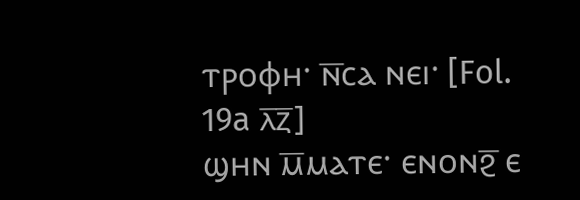ⲧⲣⲟⲫⲏ· ⲛ̅ⲥⲁ ⲛⲉⲓ· [Fol. 19a ⲗ̅ⲍ̅]
ϣⲏⲛ ⲙ̅ⲙⲁⲧⲉ· ⲉⲛⲟⲛϩ̅ ⲉ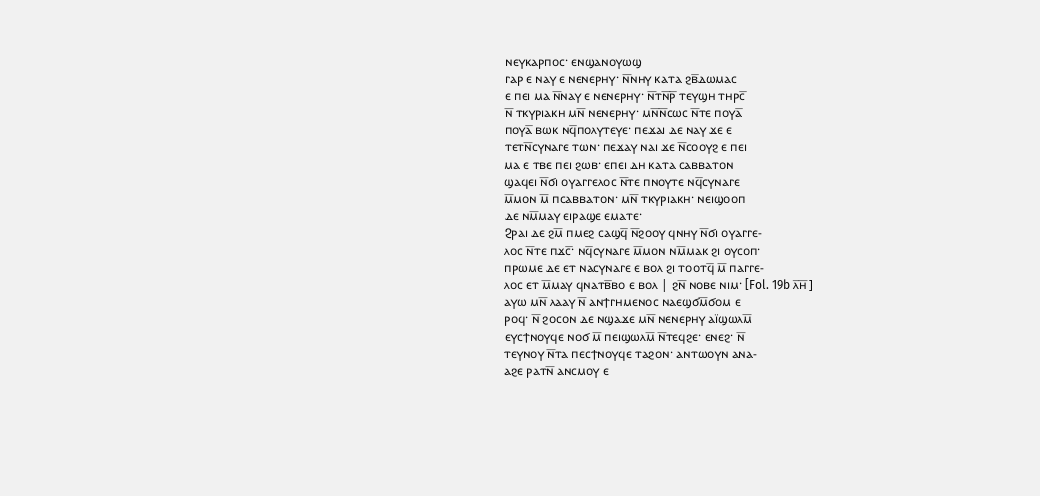ⲛⲉⲩⲕⲁⲣⲡⲟⲥ· ⲉⲛϣⲁⲛⲟⲩⲱϣ
ⲅⲁⲣ ⲉ ⲛⲁⲩ ⲉ ⲛⲉⲛⲉⲣⲏⲩ· ⲛ̅ⲛⲏⲩ ⲕⲁⲧⲁ ϩⲃ̅ⲇⲱⲙⲁⲥ
ⲉ ⲡⲉⲓ ⲙⲁ ⲛ̅ⲛⲁⲩ ⲉ ⲛⲉⲛⲉⲣⲏⲩ· ⲛ̅ⲧⲛ̅ⲣ̅ ⲧⲉⲩϣⲏ ⲧⲏⲣⲥ̅
ⲛ̅ ⲧⲕⲩⲣⲓⲁⲕⲏ ⲙⲛ̅ ⲛⲉⲛⲉⲣⲏⲩ· ⲙⲛ̅ⲛ̅ⲥⲱⲥ ⲛ̅ⲧⲉ ⲡⲟⲩⲁ̅
ⲡⲟⲩⲁ̅ ⲃⲱⲕ ⲛϥ̅ⲡⲟⲗⲩⲧⲉⲩⲉ· ⲡⲉϫⲁⲓ ⲇⲉ ⲛⲁⲩ ϫⲉ ⲉ
ⲧⲉⲧⲛ̅ⲥⲩⲛⲁⲅⲉ ⲧⲱⲛ· ⲡⲉϫⲁⲩ ⲛⲁⲓ ϫⲉ ⲛ̅ⲥⲟⲟⲩϩ ⲉ ⲡⲉⲓ
ⲙⲁ ⲉ ⲧⲃⲉ ⲡⲉⲓ ϩⲱⲃ· ⲉⲡⲉⲓ ⲇⲏ ⲕⲁⲧⲁ ⲥⲁⲃⲃⲁⲧⲟⲛ
ϣⲁϥⲉⲓ ⲛ̅ϭⲓ ⲟⲩⲁⲅⲅⲉⲗⲟⲥ ⲛ̅ⲧⲉ ⲡⲛⲟⲩⲧⲉ ⲛϥ̅ⲥⲩⲛⲁⲅⲉ
ⲙ̅ⲙⲟⲛ ⲙ̅ ⲡⲥⲁⲃⲃⲁⲧⲟⲛ· ⲙⲛ̅ ⲧⲕⲩⲣⲓⲁⲕⲏ· ⲛⲉⲓϣⲟⲟⲡ
ⲇⲉ ⲛⲙ̅ⲙⲁⲩ ⲉⲓⲣⲁϣⲉ ⲉⲙⲁⲧⲉ·
Ϩⲣⲁⲓ ⲇⲉ ϩⲙ̅ ⲡⲙⲉϩ ⲥⲁϣϥ̅ ⲛ̅ϩⲟⲟⲩ ϥⲛⲏⲩ ⲛ̅ϭⲓ ⲟⲩⲁⲅⲅⲉ‐
ⲗⲟⲥ ⲛ̅ⲧⲉ ⲡϫⲥ̅· ⲛϥ̅ⲥⲩⲛⲁⲅⲉ ⲙ̅ⲙⲟⲛ ⲛⲙ̅ⲙⲁⲕ ϩⲓ ⲟⲩⲥⲟⲡ·
ⲡⲣⲱⲙⲉ ⲇⲉ ⲉⲧ ⲛⲁⲥⲩⲛⲁⲅⲉ ⲉ ⲃⲟⲗ ϩⲓ ⲧⲟⲟⲧϥ̅ ⲙ̅ ⲡⲁⲅⲅⲉ‐
ⲗⲟⲥ ⲉⲧ ⲙ̅ⲙⲁⲩ ϥⲛⲁⲧⲃ̅ⲃⲟ ⲉ ⲃⲟⲗ | ϩⲛ̅ ⲛⲟⲃⲉ ⲛⲓⲙ· [Fol. 19b ⲗ̅ⲏ̅]
ⲁⲩⲱ ⲙⲛ̅ ⲗⲁⲁⲩ ⲛ̅ ⲁⲛϯⲅⲏⲙⲉⲛⲟⲥ ⲛⲁⲉϣϭⲙ̅ϭⲟⲙ ⲉ
ⲣⲟϥ· ⲛ̅ ϩⲟⲥⲟⲛ ⲇⲉ ⲛϣⲁϫⲉ ⲙⲛ̅ ⲛⲉⲛⲉⲣⲏⲩ ⲁⲓ̈ϣⲱⲗⲙ̅
ⲉⲩⲥϯⲛⲟⲩϥⲉ ⲛⲟϭ ⲙ̅ ⲡⲉⲓϣⲱⲗⲙ̅ ⲛ̅ⲧⲉϥϩⲉ· ⲉⲛⲉϩ· ⲛ̅
ⲧⲉⲩⲛⲟⲩ ⲛ̅ⲧⲁ ⲡⲉⲥϯⲛⲟⲩϥⲉ ⲧⲁϩⲟⲛ· ⲁⲛⲧⲱⲟⲩⲛ ⲁⲛⲁ‐
ⲁϩⲉ ⲣⲁⲧⲛ̅ ⲁⲛⲥⲙⲟⲩ ⲉ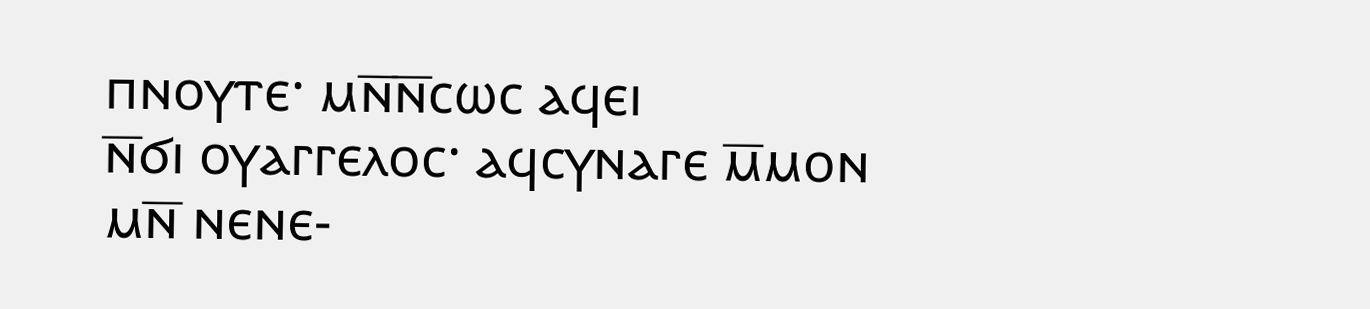ⲡⲛⲟⲩⲧⲉ· ⲙⲛ̅ⲛ̅ⲥⲱⲥ ⲁϥⲉⲓ
ⲛ̅ϭⲓ ⲟⲩⲁⲅⲅⲉⲗⲟⲥ· ⲁϥⲥⲩⲛⲁⲅⲉ ⲙ̅ⲙⲟⲛ ⲙⲛ̅ ⲛⲉⲛⲉ‐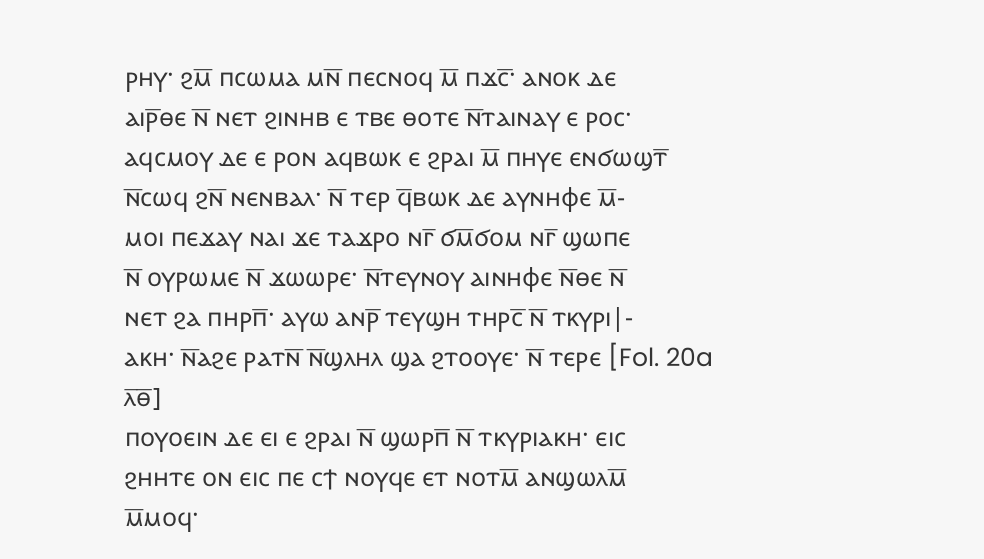ⲣⲏⲩ· ϩⲙ̅ ⲡⲥⲱⲙⲁ ⲙⲛ̅ ⲡⲉⲥⲛⲟϥ ⲙ̅ ⲡϫⲥ̅· ⲁⲛⲟⲕ ⲇⲉ
ⲁⲓⲣ̅ⲑⲉ ⲛ̅ ⲛⲉⲧ ϩⲓⲛⲏⲃ ⲉ ⲧⲃⲉ ⲑⲟⲧⲉ ⲛ̅ⲧⲁⲓⲛⲁⲩ ⲉ ⲣⲟⲥ·
ⲁϥⲥⲙⲟⲩ ⲇⲉ ⲉ ⲣⲟⲛ ⲁϥⲃⲱⲕ ⲉ ϩⲣⲁⲓ ⲙ̅ ⲡⲏⲩⲉ ⲉⲛϭⲱϣⲧ̅
ⲛ̅ⲥⲱϥ ϩⲛ̅ ⲛⲉⲛⲃⲁⲗ· ⲛ̅ ⲧⲉⲣ ϥ̅ⲃⲱⲕ ⲇⲉ ⲁⲩⲛⲏⲫⲉ ⲙ̅‐
ⲙⲟⲓ ⲡⲉϫⲁⲩ ⲛⲁⲓ ϫⲉ ⲧⲁϫⲣⲟ ⲛⲅ̅ ϭⲙ̅ϭⲟⲙ ⲛⲅ̅ ϣⲱⲡⲉ
ⲛ̅ ⲟⲩⲣⲱⲙⲉ ⲛ̅ ϫⲱⲱⲣⲉ· ⲛ̅ⲧⲉⲩⲛⲟⲩ ⲁⲓⲛⲏⲫⲉ ⲛ̅ⲑⲉ ⲛ̅
ⲛⲉⲧ ϩⲁ ⲡⲏⲣⲡ̅· ⲁⲩⲱ ⲁⲛⲣ̅ ⲧⲉⲩϣⲏ ⲧⲏⲣⲥ̅ ⲛ̅ ⲧⲕⲩⲣⲓ|‐
ⲁⲕⲏ· ⲛ̅ⲁϩⲉ ⲣⲁⲧⲛ̅ ⲛ̅ϣⲗⲏⲗ ϣⲁ ϩⲧⲟⲟⲩⲉ· ⲛ̅ ⲧⲉⲣⲉ [Fol. 20a ⲗ̅ⲑ̅]
ⲡⲟⲩⲟⲉⲓⲛ ⲇⲉ ⲉⲓ ⲉ ϩⲣⲁⲓ ⲛ̅ ϣⲱⲣⲡ̅ ⲛ̅ ⲧⲕⲩⲣⲓⲁⲕⲏ· ⲉⲓⲥ
ϩⲏⲏⲧⲉ ⲟⲛ ⲉⲓⲥ ⲡⲉ ⲥϯ ⲛⲟⲩϥⲉ ⲉⲧ ⲛⲟⲧⲙ̅ ⲁⲛϣⲱⲗⲙ̅
ⲙ̅ⲙⲟϥ·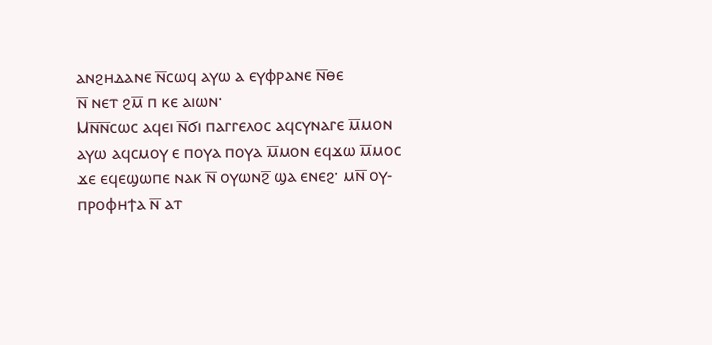ⲁⲛϩⲏⲇⲁⲛⲉ ⲛ̅ⲥⲱϥ ⲁⲩⲱ ⲁ ⲉⲩⲫⲣⲁⲛⲉ ⲛ̅ⲑⲉ
ⲛ̅ ⲛⲉⲧ ϩⲙ̅ ⲡ ⲕⲉ ⲁⲓⲱⲛ·
Ⲙⲛ̅ⲛ̅ⲥⲱⲥ ⲁϥⲉⲓ ⲛ̅ϭⲓ ⲡⲁⲅⲅⲉⲗⲟⲥ ⲁϥⲥⲩⲛⲁⲅⲉ ⲙ̅ⲙⲟⲛ
ⲁⲩⲱ ⲁϥⲥⲙⲟⲩ ⲉ ⲡⲟⲩⲁ ⲡⲟⲩⲁ ⲙ̅ⲙⲟⲛ ⲉϥϫⲱ ⲙ̅ⲙⲟⲥ
ϫⲉ ⲉϥⲉϣⲱⲡⲉ ⲛⲁⲕ ⲛ̅ ⲟⲩⲱⲛϩ̅ ϣⲁ ⲉⲛⲉϩ· ⲙⲛ̅ ⲟⲩ‐
ⲡⲣⲟⲫⲏϯⲁ ⲛ̅ ⲁⲧ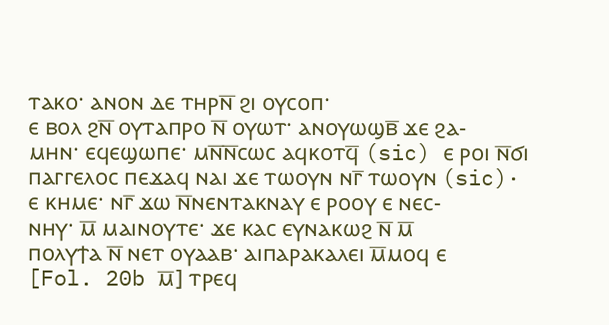ⲧⲁⲕⲟ· ⲁⲛⲟⲛ ⲇⲉ ⲧⲏⲣⲛ̅ ϩⲓ ⲟⲩⲥⲟⲡ·
ⲉ ⲃⲟⲗ ϩⲛ̅ ⲟⲩⲧⲁⲡⲣⲟ ⲛ̅ ⲟⲩⲱⲧ· ⲁⲛⲟⲩⲱϣⲃ̅ ϫⲉ ϩⲁ‐
ⲙⲏⲛ· ⲉϥⲉϣⲱⲡⲉ· ⲙⲛ̅ⲛ̅ⲥⲱⲥ ⲁϥⲕⲟⲧϥ̅ (sic) ⲉ ⲣⲟⲓ ⲛ̅ϭⲓ
ⲡⲁⲅⲅⲉⲗⲟⲥ ⲡⲉϫⲁϥ ⲛⲁⲓ ϫⲉ ⲧⲱⲟⲩⲛ ⲛⲅ̅ ⲧⲱⲟⲩⲛ (sic)·
ⲉ ⲕⲏⲙⲉ· ⲛⲅ̅ ϫⲱ ⲛ̅ⲛⲉⲛⲧⲁⲕⲛⲁⲩ ⲉ ⲣⲟⲟⲩ ⲉ ⲛⲉⲥ‐
ⲛⲏⲩ· ⲙ̅ ⲙⲁⲓⲛⲟⲩⲧⲉ· ϫⲉ ⲕⲁⲥ ⲉⲩⲛⲁⲕⲱϩ ⲛ̅ ⲙ̅
ⲡⲟⲗⲩϯⲁ ⲛ̅ ⲛⲉⲧ ⲟⲩⲁⲁⲃ· ⲁⲓⲡⲁⲣⲁⲕⲁⲗⲉⲓ ⲙ̅ⲙⲟϥ ⲉ
[Fol. 20b ⲙ̅] ⲧⲣⲉϥ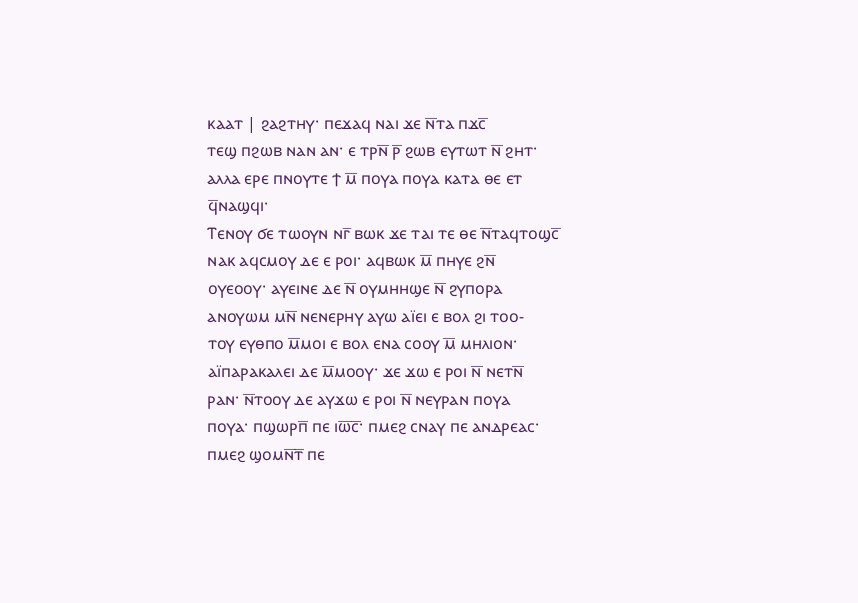ⲕⲁⲁⲧ | ϩⲁϩⲧⲏⲩ· ⲡⲉϫⲁϥ ⲛⲁⲓ ϫⲉ ⲛ̅ⲧⲁ ⲡϫⲥ̅
ⲧⲉϣ ⲡϩⲱⲃ ⲛⲁⲛ ⲁⲛ· ⲉ ⲧⲣⲛ̅ ⲣ̅ ϩⲱⲃ ⲉⲩⲧⲱⲧ ⲛ̅ ϩⲏⲧ·
ⲁⲗⲗⲁ ⲉⲣⲉ ⲡⲛⲟⲩⲧⲉ ϯ ⲙ̅ ⲡⲟⲩⲁ ⲡⲟⲩⲁ ⲕⲁⲧⲁ ⲑⲉ ⲉⲧ
ϥ̅ⲛⲁϣϥⲓ·
Ⲧⲉⲛⲟⲩ ϭⲉ ⲧⲱⲟⲩⲛ ⲛⲅ̅ ⲃⲱⲕ ϫⲉ ⲧⲁⲓ ⲧⲉ ⲑⲉ ⲛ̅ⲧⲁϥⲧⲟϣⲥ̅
ⲛⲁⲕ ⲁϥⲥⲙⲟⲩ ⲇⲉ ⲉ ⲣⲟⲓ· ⲁϥⲃⲱⲕ ⲙ̅ ⲡⲏⲩⲉ ϩⲛ̅
ⲟⲩⲉⲟⲟⲩ· ⲁⲩⲉⲓⲛⲉ ⲇⲉ ⲛ̅ ⲟⲩⲙⲏⲏϣⲉ ⲛ̅ ϩⲩⲡⲟⲣⲁ
ⲁⲛⲟⲩⲱⲙ ⲙⲛ̅ ⲛⲉⲛⲉⲣⲏⲩ ⲁⲩⲱ ⲁⲓ̈ⲉⲓ ⲉ ⲃⲟⲗ ϩⲓ ⲧⲟⲟ‐
ⲧⲟⲩ ⲉⲩⲑⲡⲟ ⲙ̅ⲙⲟⲓ ⲉ ⲃⲟⲗ ⲉⲛⲁ ⲥⲟⲟⲩ ⲙ̅ ⲙⲏⲗⲓⲟⲛ·
ⲁⲓ̈ⲡⲁⲣⲁⲕⲁⲗⲉⲓ ⲇⲉ ⲙ̅ⲙⲟⲟⲩ· ϫⲉ ϫⲱ ⲉ ⲣⲟⲓ ⲛ̅ ⲛⲉⲧⲛ̅
ⲣⲁⲛ· ⲛ̅ⲧⲟⲟⲩ ⲇⲉ ⲁⲩϫⲱ ⲉ ⲣⲟⲓ ⲛ̅ ⲛⲉⲩⲣⲁⲛ ⲡⲟⲩⲁ
ⲡⲟⲩⲁ· ⲡϣⲱⲣⲡ̅ ⲡⲉ ⲓⲱ̅ⲥ̅· ⲡⲙⲉϩ ⲥⲛⲁⲩ ⲡⲉ ⲁⲛⲇⲣⲉⲁⲥ·
ⲡⲙⲉϩ ϣⲟⲙⲛ̅ⲧ̅ ⲡⲉ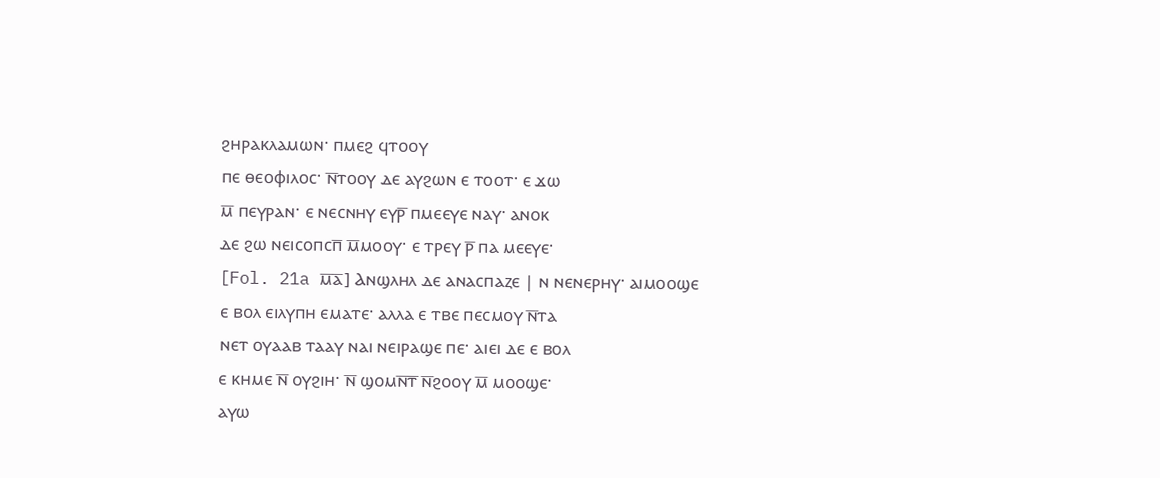ϩⲏⲣⲁⲕⲗⲁⲙⲱⲛ· ⲡⲙⲉϩ ϥⲧⲟⲟⲩ
ⲡⲉ ⲑⲉⲟⲫⲓⲗⲟⲥ· ⲛ̅ⲧⲟⲟⲩ ⲇⲉ ⲁⲩϩⲱⲛ ⲉ ⲧⲟⲟⲧ· ⲉ ϫⲱ
ⲙ̅ ⲡⲉⲩⲣⲁⲛ· ⲉ ⲛⲉⲥⲛⲏⲩ ⲉⲩⲣ̅ ⲡⲙⲉⲉⲩⲉ ⲛⲁⲩ· ⲁⲛⲟⲕ
ⲇⲉ ϩⲱ ⲛⲉⲓⲥⲟⲡⲥⲡ̅ ⲙ̅ⲙⲟⲟⲩ· ⲉ ⲧⲣⲉⲩ ⲣ̅ ⲡⲁ ⲙⲉⲉⲩⲉ·
[Fol. 21a ⲙ̅ⲁ̅] Ⲁⲛϣⲗⲏⲗ ⲇⲉ ⲁⲛⲁⲥⲡⲁⲍⲉ | ⲛ ⲛⲉⲛⲉⲣⲏⲩ· ⲁⲓⲙⲟⲟϣⲉ
ⲉ ⲃⲟⲗ ⲉⲓⲗⲩⲡⲏ ⲉⲙⲁⲧⲉ· ⲁⲗⲗⲁ ⲉ ⲧⲃⲉ ⲡⲉⲥⲙⲟⲩ ⲛ̅ⲧⲁ
ⲛⲉⲧ ⲟⲩⲁⲁⲃ ⲧⲁⲁⲩ ⲛⲁⲓ ⲛⲉⲓⲣⲁϣⲉ ⲡⲉ· ⲁⲓⲉⲓ ⲇⲉ ⲉ ⲃⲟⲗ
ⲉ ⲕⲏⲙⲉ ⲛ̅ ⲟⲩϩⲓⲏ· ⲛ̅ ϣⲟⲙⲛ̅ⲧ̅ ⲛ̅ϩⲟⲟⲩ ⲙ̅ ⲙⲟⲟϣⲉ·
ⲁⲩⲱ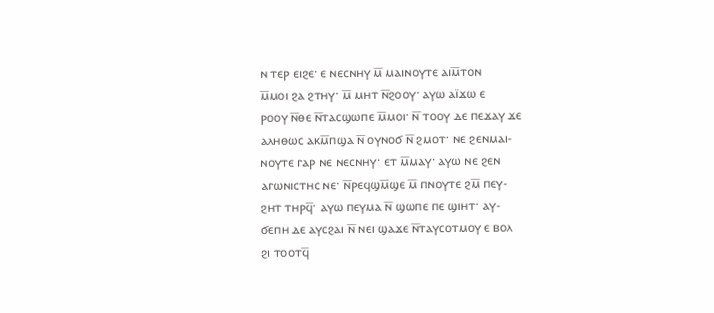ⲛ ⲧⲉⲣ ⲉⲓϩⲉ· ⲉ ⲛⲉⲥⲛⲏⲩ ⲙ̅ ⲙⲁⲓⲛⲟⲩⲧⲉ ⲁⲓⲙ̅ⲧⲟⲛ
ⲙ̅ⲙⲟⲓ ϩⲁ ϩⲧⲏⲩ· ⲙ̅ ⲙⲏⲧ ⲛ̅ϩⲟⲟⲩ· ⲁⲩⲱ ⲁⲓ̈ϫⲱ ⲉ
ⲣⲟⲟⲩ ⲛ̅ⲑⲉ ⲛ̅ⲧⲁⲥϣⲱⲡⲉ ⲙ̅ⲙⲟⲓ· ⲛ̅ ⲧⲟⲟⲩ ⲇⲉ ⲡⲉϫⲁⲩ ϫⲉ
ⲁⲗⲏⲑⲱⲥ ⲁⲕⲙ̅ⲡϣⲁ ⲛ̅ ⲟⲩⲛⲟϭ ⲛ̅ ϩⲙⲟⲧ· ⲛⲉ ϩⲉⲛⲙⲁⲓ‐
ⲛⲟⲩⲧⲉ ⲅⲁⲣ ⲛⲉ ⲛⲉⲥⲛⲏⲩ· ⲉⲧ ⲙ̅ⲙⲁⲩ· ⲁⲩⲱ ⲛⲉ ϩⲉⲛ
ⲁⲅⲱⲛⲓⲥⲧⲏⲥ ⲛⲉ· ⲛ̅ⲣⲉϥϣⲙ̅ϣⲉ ⲙ̅ ⲡⲛⲟⲩⲧⲉ ϩⲙ̅ ⲡⲉⲩ‐
ϩⲏⲧ ⲧⲏⲣϥ̅· ⲁⲩⲱ ⲡⲉⲩⲙⲁ ⲛ̅ ϣⲱⲡⲉ ⲡⲉ ϣⲓⲏⲧ· ⲁⲩ‐
ϭⲉⲡⲏ ⲇⲉ ⲁⲩⲥϩⲁⲓ ⲛ̅ ⲛⲉⲓ ϣⲁϫⲉ ⲛ̅ⲧⲁⲩⲥⲟⲧⲙⲟⲩ ⲉ ⲃⲟⲗ
ϩⲓ ⲧⲟⲟⲧϥ̅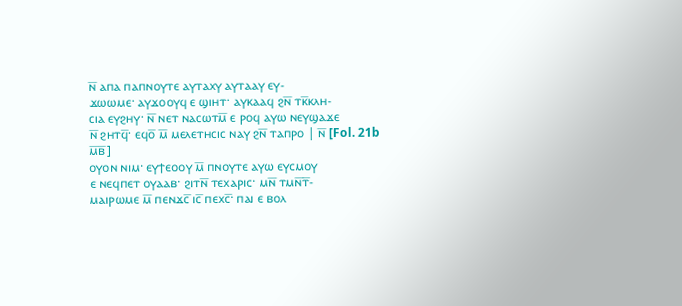ⲛ̅ ⲁⲡⲁ ⲡⲁⲡⲛⲟⲩⲧⲉ ⲁⲩⲧⲁⲭⲩ ⲁⲩⲧⲁⲁⲩ ⲉⲩ‐
ϫⲱⲱⲙⲉ· ⲁⲩϫⲟⲟⲩϥ ⲉ ϣⲓⲏⲧ· ⲁⲩⲕⲁⲁϥ ϩⲛ̅ ⲧⲕ̅ⲕⲗⲏ‐
ⲥⲓⲁ ⲉⲩϩⲏⲩ· ⲛ̅ ⲛⲉⲧ ⲛⲁⲥⲱⲧⲙ̅ ⲉ ⲣⲟϥ ⲁⲩⲱ ⲛⲉⲩϣⲁϫⲉ
ⲛ̅ ϩⲏⲧϥ̅· ⲉϥⲟ̅ ⲙ̅ ⲙⲉⲗⲉⲧⲏⲥⲓⲥ ⲛⲁⲩ ϩⲛ̅ ⲧⲁⲡⲣⲟ | ⲛ̅ [Fol. 21b ⲙ̅ⲃ̅]
ⲟⲩⲟⲛ ⲛⲓⲙ· ⲉⲩϯⲉⲟⲟⲩ ⲙ̅ ⲡⲛⲟⲩⲧⲉ ⲁⲩⲱ ⲉⲩⲥⲙⲟⲩ
ⲉ ⲛⲉϥⲡⲉⲧ ⲟⲩⲁⲁⲃ· ϩⲓⲧⲛ̅ ⲧⲉⲭⲁⲣⲓⲥ· ⲙⲛ̅ ⲧⲙⲛ̅ⲧ̅‐
ⲙⲁⲓⲣⲱⲙⲉ ⲙ̅ ⲡⲉⲛϫⲥ̅ ⲓⲥ̅ ⲡⲉⲭⲥ̅· ⲡⲁⲓ ⲉ ⲃⲟⲗ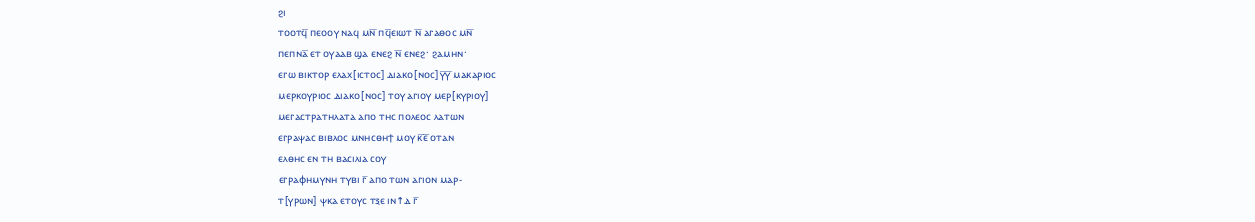ϩⲓ
ⲧⲟⲟⲧϥ̅ ⲡⲉⲟⲟⲩ ⲛⲁϥ ⲙⲛ̅ ⲡϥ̅ⲉⲓⲱⲧ ⲛ̅ ⲁⲅⲁⲑⲟⲥ ⲙⲛ̅
ⲡⲉⲡⲛⲁ̅ ⲉⲧ ⲟⲩⲁⲁⲃ ϣⲁ ⲉⲛⲉϩ ⲛ̅ ⲉⲛⲉϩ· ϩⲁⲙⲏⲛ·
ⲉⲅⲱ ⲃⲓⲕⲧⲟⲣ ⲉⲗⲁⲭ[ⲓⲥⲧⲟⲥ] ⲇⲓⲁⲕⲟ[ⲛⲟⲥ] ⲩ̅ⲩ̅ ⲙⲁⲕⲁⲣⲓⲟⲥ
ⲙⲉⲣⲕⲟⲩⲣⲓⲟⲥ ⲇⲓⲁⲕⲟ[ⲛⲟⲥ] ⲧⲟⲩ ⲁⲅⲓⲟⲩ ⲙⲉⲣ[ⲕⲩⲣⲓⲟⲩ]
ⲙⲉⲅⲁⲥⲧⲣⲁⲧⲏⲗⲁⲧⲁ ⲁⲡⲟ ⲧⲏⲥ ⲡⲟⲗⲉⲟⲥ ⲗⲁⲧⲱⲛ
ⲉⲅⲣⲁⲯⲁⲥ ⲃⲓⲃⲗⲟⲥ ⲙⲛⲏⲥⲑⲏϯ ⲙⲟⲩ ⲕ̅ⲉ̅ ⲟⲧⲁⲛ
ⲉⲗⲑⲏⲥ ⲉⲛ ⲧⲏ ⲃⲁⲥⲓⲗⲓⲁ ⲥⲟⲩ
ⲉⲅⲣⲁⲫⲏⲙⲩⲛⲏ ⲧⲩⲃⲓ ⲅ̅ ⲁⲡⲟ ⲧⲱⲛ ⲁⲅⲓⲟⲛ ⲙⲁⲣ‐
ⲧ[ⲩⲣⲱⲛ] ⲯⲕⲁ ⲉⲧⲟⲩⲥ ⲧⲝⲉ ⲓⲛ↑ⲇ ⲅ̅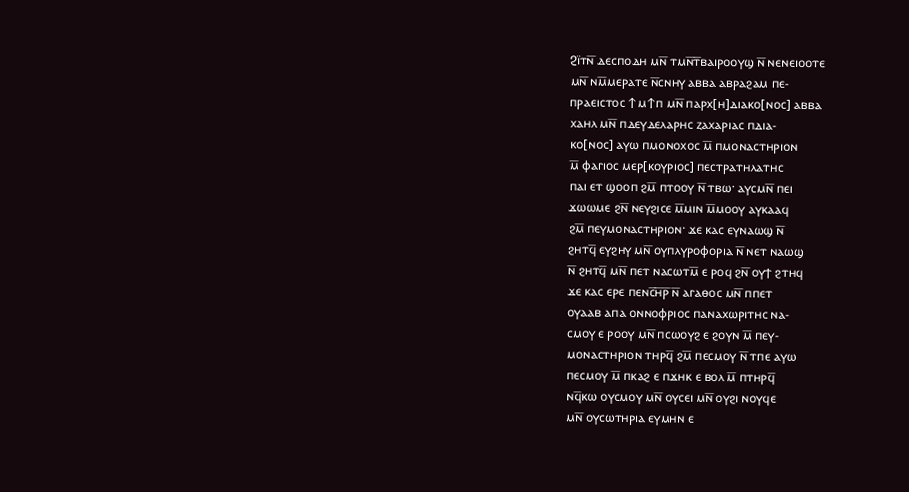Ϩⲓ̈ⲧⲛ̅ ⲇⲉⲥⲡⲟⲇⲏ ⲙⲛ̅ ⲧⲙⲛ̅ⲧ̅ⲃⲁⲓⲣⲟⲟⲩϣ ⲛ̅ ⲛⲉⲛⲉⲓⲟⲟⲧⲉ
ⲙⲛ̅ ⲛⲙ̅ⲙⲉⲣⲁⲧⲉ ⲛ̅ⲥⲛⲏⲩ ⲁⲃⲃⲁ ⲁⲃⲣⲁϩⲁⲙ ⲡⲉ‐
ⲡⲣⲁⲉⲓⲥⲧⲟⲥ ↑ⲙ↑ⲡ ⲙⲛ̅ ⲡⲁⲣⲭ[ⲏ]ⲇⲓⲁⲕⲟ[ⲛⲟⲥ] ⲁⲃⲃⲁ
ⲭⲁⲏⲗ ⲙⲛ̅ ⲡⲇⲉⲩⲇⲉⲗⲁⲣⲏⲥ ⲍⲁⲭⲁⲣⲓⲁⲥ ⲡⲇⲓⲁ‐
ⲕⲟ[ⲛⲟⲥ] ⲁⲩⲱ ⲡⲙⲟⲛⲟⲭⲟⲥ ⲙ̅ ⲡⲙⲟⲛⲁⲥⲧⲏⲣⲓⲟⲛ
ⲙ̅ ⲫⲁⲅⲓⲟⲥ ⲙⲉⲣ[ⲕⲟⲩⲣⲓⲟⲥ] ⲡⲉⲥⲧⲣⲁⲧⲏⲗⲁⲧⲏⲥ
ⲡⲁⲓ ⲉⲧ ϣⲟⲟⲡ ϩⲙ̅ ⲡⲧⲟⲟⲩ ⲛ̅ ⲧⲃⲱ· ⲁⲩⲥⲙⲛ̅ ⲡⲉⲓ
ϫⲱⲱⲙⲉ ϩⲛ̅ ⲛⲉⲩϩⲓⲥⲉ ⲙ̅ⲙⲓⲛ ⲙ̅ⲙⲟⲟⲩ ⲁⲩⲕⲁⲁϥ
ϩⲙ̅ ⲡⲉⲩⲙⲟⲛⲁⲥⲧⲏⲣⲓⲟⲛ· ϫⲉ ⲕⲁⲥ ⲉⲩⲛⲁⲱϣ ⲛ̅
ϩⲏⲧϥ̅ ⲉⲩϩⲏⲩ ⲙⲛ̅ ⲟⲩⲡⲗⲩⲣⲟⲫⲟⲣⲓⲁ ⲛ̅ ⲛⲉⲧ ⲛⲁⲱϣ
ⲛ̅ ϩⲏⲧϥ̅ ⲙⲛ̅ ⲡⲉⲧ ⲛⲁⲥⲱⲧⲙ̅ ⲉ ⲣⲟϥ ϩⲛ̅ ⲟⲩϯ ϩⲧⲏϥ
ϫⲉ ⲕⲁⲥ ⲉⲣⲉ ⲡⲉⲛⲥ̅ⲏ̅ⲣ̅ ⲛ̅ ⲁⲅⲁⲑⲟⲥ ⲙⲛ̅ ⲡⲡⲉⲧ
ⲟⲩⲁⲁⲃ ⲁⲡⲁ ⲟⲛⲛⲟⲫⲣⲓⲟⲥ ⲡⲁⲛⲁⲭⲱⲣⲓⲧⲏⲥ ⲛⲁ‐
ⲥⲙⲟⲩ ⲉ ⲣⲟⲟⲩ ⲙⲛ̅ ⲡⲥⲱⲟⲩϩ ⲉ ϩⲟⲩⲛ ⲙ̅ ⲡⲉⲩ‐
ⲙⲟⲛⲁⲥⲧⲏⲣⲓⲟⲛ ⲧⲏⲣϥ̅ ϩⲙ̅ ⲡⲉⲥⲙⲟⲩ ⲛ̅ ⲧⲡⲉ ⲁⲩⲱ
ⲡⲉⲥⲙⲟⲩ ⲙ̅ ⲡⲕⲁϩ ⲉ ⲡϫⲏⲕ ⲉ ⲃⲟⲗ ⲙ̅ ⲡⲧⲏⲣϥ̅
ⲛϥ̅ⲕⲱ ⲟⲩⲥⲙⲟⲩ ⲙⲛ̅ ⲟⲩⲥⲉⲓ ⲙⲛ̅ ⲟⲩϩⲓ ⲛⲟⲩϥⲉ
ⲙⲛ̅ ⲟⲩⲥⲱⲧⲏⲣⲓⲁ ⲉⲩⲙⲏⲛ ⲉ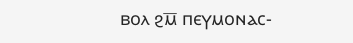ⲃⲟⲗ ϩⲙ̅ ⲡⲉⲩⲙⲟⲛⲁⲥ‐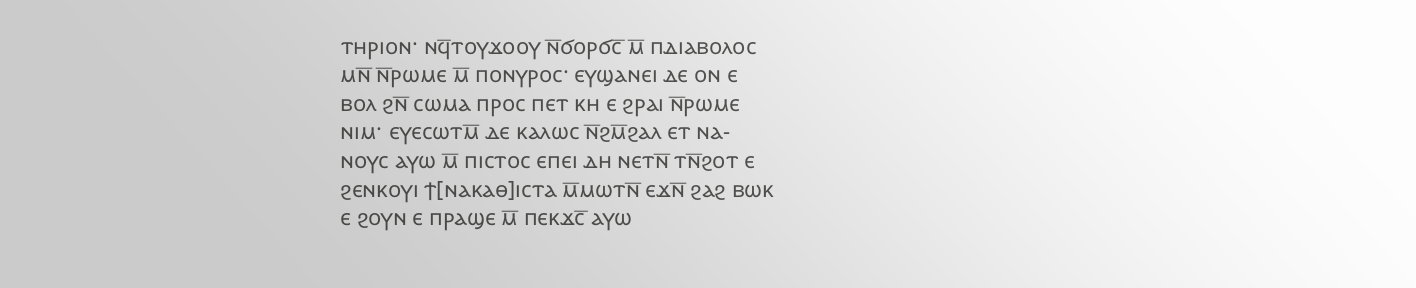ⲧⲏⲣⲓⲟⲛ· ⲛϥ̅ⲧⲟⲩϫⲟⲟⲩ ⲛ̅ϭⲟⲣϭⲥ̅ ⲙ̅ ⲡⲇⲓⲁⲃⲟⲗⲟⲥ
ⲙⲛ̅ ⲛ̅ⲣⲱⲙⲉ ⲙ̅ ⲡⲟⲛⲩⲣⲟⲥ· ⲉⲩϣⲁⲛⲉⲓ ⲇⲉ ⲟⲛ ⲉ
ⲃⲟⲗ ϩⲛ̅ ⲥⲱⲙⲁ ⲡⲣⲟⲥ ⲡⲉⲧ ⲕⲏ ⲉ ϩⲣⲁⲓ ⲛ̅ⲣⲱⲙⲉ
ⲛⲓⲙ· ⲉⲩⲉⲥⲱⲧⲙ̅ ⲇⲉ ⲕⲁⲗⲱⲥ ⲛ̅ϩⲙ̅ϩⲁⲗ ⲉⲧ ⲛⲁ‐
ⲛⲟⲩⲥ ⲁⲩⲱ ⲙ̅ ⲡⲓⲥⲧⲟⲥ ⲉⲡⲉⲓ ⲇⲏ ⲛⲉⲧⲛ̅ ⲧⲛ̅ϩⲟⲧ ⲉ
ϩⲉⲛⲕⲟⲩⲓ ϯ[ⲛⲁⲕⲁⲑ]ⲓⲥⲧⲁ ⲙ̅ⲙⲱⲧⲛ̅ ⲉϫⲛ̅ ϩⲁϩ ⲃⲱⲕ
ⲉ ϩⲟⲩⲛ ⲉ ⲡⲣⲁϣⲉ ⲙ̅ ⲡⲉⲕϫⲥ̅ ⲁⲩⲱ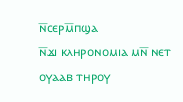ⲛ̅ⲥⲉⲣⲙ̅ⲡϣⲁ
ⲛ̅ϫⲓ ⲕⲗⲏⲣⲟⲛⲟⲙⲓⲁ ⲙⲛ̅ ⲛⲉⲧ ⲟⲩⲁⲁⲃ ⲧⲏⲣⲟⲩ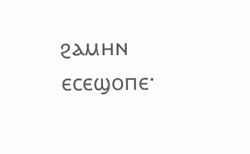ϩⲁⲙⲏⲛ ⲉⲥⲉϣⲟⲡⲉ·